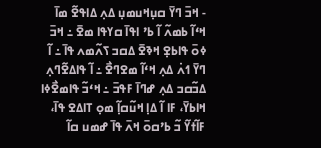- ߞߏ߫ ߣߌ߫ ߛߎ߲ߞߎߘߎ߲ ߡߍ߲ ߡߊߟߐ߬ ߘߊ߫ ߞߵߊ߬ ߕߘߍ߬ ߊ߬ ߕߴ ߊߟߊ߫ ߛߌߟߊ ߘߐ߫ ߸ ߞߏ߫ ߦߋ߫ ߟߊߕߐ߲ ߞߢߐ߫ ߡߛߏ ߖߍ߬ߘߍ ߟߊ߫ ߸ ߊ߬ ߣߌ߫ ߗߍ߭ ߡߍ߲ ߞߵߊ߬ ߘߐߣߐ߯ ߸ ߊ߬ ߟߊߡߐ߬ߣߍ߲ ߡߏ߬ߛߏ ߡߍ߲ ߝߣߊ߫ ߓߟߏ߫ ߸ ߞߵߏ߬ ߟߊߘߐ߯ߦߊ ߞߊߕߌ߫، ߓߊ ߊ߬ ߡߊ߲ ߞߎ߬ߛߊ߲߬ ߘߋ߲ ߠߊߡߐ ߟߊ߫، ߓߊ߬ߙߌ߬ ߏ߬ ߕߴߛߋ߫ ߞߍ߫ ߟߊ߫ ߝߘߎ ߛߊ߬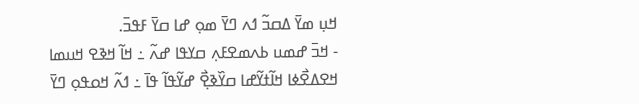ߞߎ߲ ߘߌ߫ ߡߛߏ߬ ߗߍ ߣߌ߫ ߘߋ߲ ߝߊ ߛߌ߫ ߓߟߏ߫.
- ߞߏ߫ ߝߘߎ ߕߍߘߐߓߍ߲ ߛߌߟߊ ߝߍ߬ ߸ ߞߊ߬ ߞߢߐ ߞߎߘߊ ߞߐߡߐ߯ߦߊ ߞߊ߬ߙߌ߬ߝߊ ߛߌ߰ߢߐ߲߯ ߝߌ߬ߟߊ߬ ߟߊ߫ ߸ ߗߍ߬ ߞߋߟߋ߲ ߣߌ߫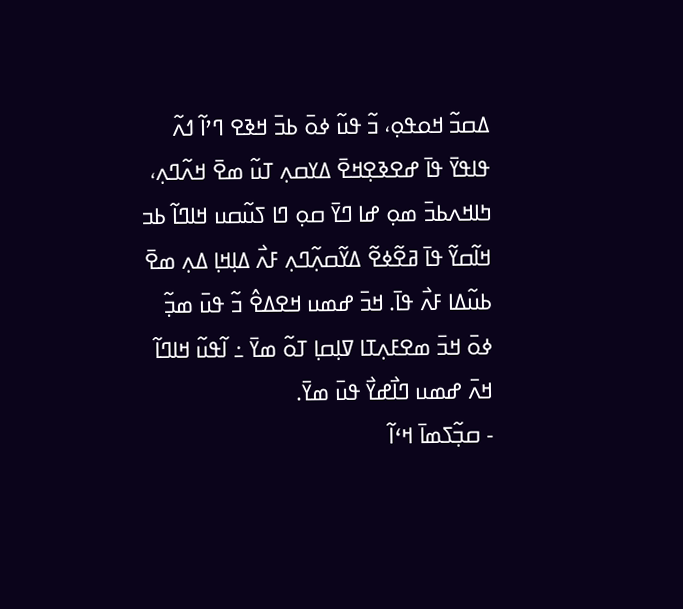ߡߛߏ߬ ߞߋߟߋ߲، ߏ߬ ߟߎ߬ ߦߋ߫ ߕߏ߫ ߞߢߐ ߣߴߊ߬ ߗߍ߬ ߟߊߟߌ߫ ߟߊ߫ ߝߐߢߐ߲ߞߐ߫ ߡߌߛߍ߲ ߠߎ߬ ߘߐ߫ ߞߍ߬ߣߍ߲، ߤߊߞߍߕߏ߫ ߘߋ߲ ߝߊ ߣߌ߫ ߛߋ߲ ߣߊ ߖߎ߬ߛߎ ߞߊߣߊ߬ ߕߏ ߞߊ߬ߛߌ߬ ߟߊ߫ ߥߐ߬ߦߐ߬ ߡߌ߬ߛߍ߲߬ߣߍ߲ ߓߍ߯ ߡߊ߲ߞߊ߲ ߡߍ߲ ߘߐ߫ ߕߎ߬ߡߊ ߓߍ߯ ߟߊ߫. ߞߏ߫ ߝߘߎ ߞߐߡߐ߮ ߏ߬ ߟߎ߫ ߘߏ߲߬ ߦߋ߫ ߞߏ߫ ߘߐߓߍ߲ߠߊ ߜߊ߲ߛߊ߲ ߠߋ߬ ߘߌ߫ ߸ ߊ߬ߟߎ߬ ߞߊߣߊ߬ ߞߍ߫ ߝߘߎ ߣߊ߯ߝߌ߯ ߟߎ߫ ߘߌ߫.
- ߛߏ߲߬ߖߘߊ߫ ߞߵߊ߬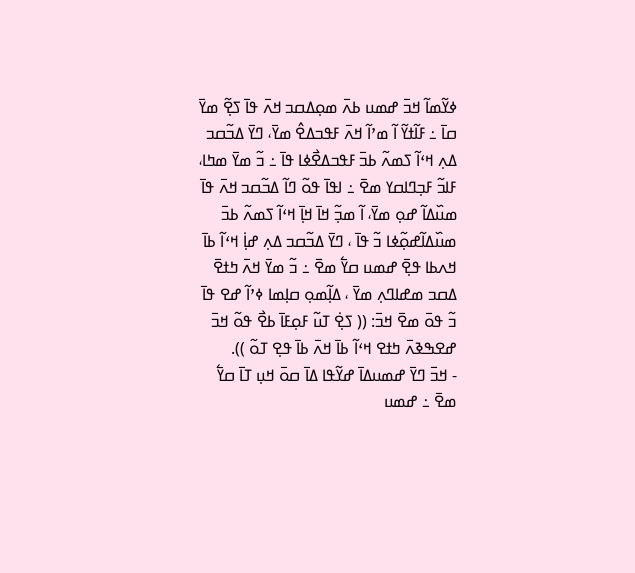ߦߌ߬ߘߊ߬ ߞߏ߫ ߝߘߎ ߕߍ߫ ߘߋ߲ߡߛߏ ߞߍ߫ ߟߊ߫ ߖߐ߲߬ ߘߌ߫ ߛߊ߫ ߸ ߓߊ߬ߙߌ߬ ߊ߬ ߘߴߊ߬ ߞߍ߫ ߓߟߏߡߐ߮ ߘߌ߫، ߣߌ߫ ߡߏ߬ߛߏ ߡߍ߲ ߞߵߊ߬ ߖߘߍ߬ ߕߏ߫ ߓߟߏߡߐ߯ߦߊ ߟߊ߫ ߸ ߏ߬ ߘߌ߫ ߘߤߊ، ߓߊߏ߬ ߓߏ߲ߣߊߛߌ ߘߐ߫ ߸ ߊߟߊ߫ ߟߋ߬ ߣߊ߬ ߡߏ߬ߛߏ ߞߍ߫ ߟߊ߫ ߘߎ߰ߡߊ߬ ߝߋ߲ ߘߌ߫، ߊ߬ ߘߏ߲߬ ߞߊ߫ ߞߊ߲߫ ߞߵߊ߬ ߖߘߍ߬ ߕߏ߫ ߘߎ߰ߡߊ߬ߝߋ߲߬ߦߊ ߏ߬ ߟߊ߫ ، ߣߌ߫ ߡߏ߬ߛߏ ߡߍ߲ ߝߊ߲߭ ߞߵߊ߬ ߕߊ߫ ߞߍߕߊ ߟߐ߲߫ ߝߘߎ ߛߌ߱ ߘߐ߫ ߸ ߏ߬ ߘߌ߫ ߞߍ߫ ߤߙߐ߫ ߡߛߏ ߘߝߊߣߍ߲ ߘߌ߫ ، ߡߊ߲߬ߘߋ߲ ߛߊ߲ߘߊ ߦߴߊ߬ ߝߐ ߟߊ߫ ߏ߬ ߟߋ߫ ߘߐ߫ ߞߏ߫: (( ߖߐ߲߭ ߠߎ߬ ߓߋ߲ߓߊ߫ ߕߐ߯ ߟߋ߬ ߞߏ߫ ߝߐߒߢߍ߫ ߤߙߐ ߞߵߊ߬ ߕߊ߫ ߞߍ߫ ߕߊ߫ ߟߐ߲ ߠߋ߬ )).
- ߞߏ߫ ߣߌ߫ ߝߘߎߡߊ߫ ߝߌ߬ߟߊ ߡߊ߫ ߛߋ߫ ߞߎ߲ ߠߊ߫ ߛߌ߱ ߘߐ߫ ߸ ߝߘߎ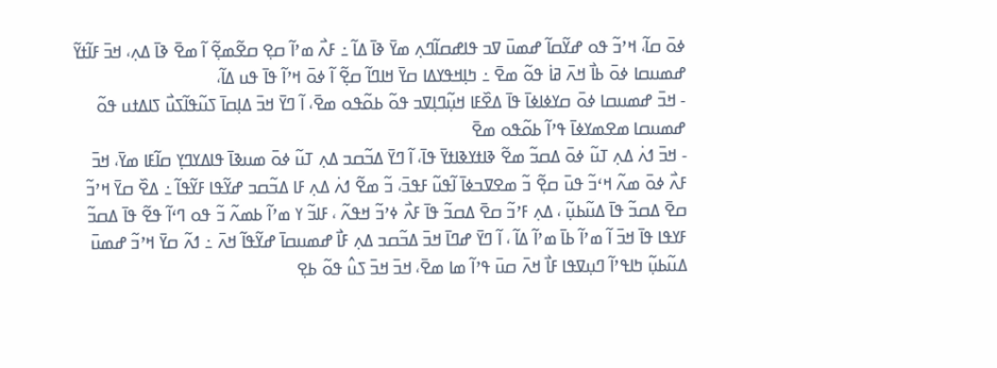ߦߋ߫ ߛߊ߬، ߞߴߏ߬ ߟߋ ߝߌ߬ߛߊ߬ ߝߘߎ߫ ߜߏ ߟߊߝߛߊ߬ߣߍ߲ ߘߌ߫ ߢߊ߫ ߡߊ߬ ߸ ߓߍ߯ ߘߴߊ߬ ߛߐ߲ ߛߐ߬ߘߐ߲߬ ߊ߬ ߘߐ߫ ߢߊ߫ ߡߍ߲، ߞߏ߫ ߓߊ߬ߙߌ߬ ߝߘߎߛߊ ߦߋ߫ ߕߊ߯ ߞߍ߫ ߥߊ߭ ߟߋ߬ ߘߐ߫ ߸ ߤߊ߲ߞߟߌߡߊ ߛߌ߫ ߞߊߣߊ߬ ߛߐ߲߬ ߊ߬ ߦߋ߫ ߞߴߊ߬ ߟߊ߫ ߟߎ ߡߊ߬،
- ߞߏ߫ ߝߘߎߛߊ ߦߋ߫ ߛߌߦߊߦߊ߫ ߟߊ߫ ߡߐ߰ߓߊ ߞߎ߲߬ߣߊ߲ߜߏ ߟߋ߬ ߕߋ߬ߟߋ ߘߐ߫، ߊ߬ ߣߌ߫ ߞߏ߫ ߡߊ߲ߛߊ߫ ߖߎ߬ߟߊ߬ߖߎ߯ ߖߊߡߙߎ ߟߋ߬ ߝߘߎߛߊ ߘߐߘߌߦߊ߫ ߟߴߊ߬ ߕߋ߬ߟߋ ߘߐ߫
- ߞߏ߫ ߗߍ߭ ߡߍ߲ ߠߎ߬ ߦߋ߫ ߡߛߏ߬ ߘߐ߬ ߢߊߙߌߢߊߙߌ߫ ߟߊ߫، ߊ߬ ߣߌ߫ ߡߏ߬ߛߏ ߡߍ߲ ߠߎ߬ ߦߋ߫ ߘߎߢߊ߫ ߟߊߡߌߣߌ߲ ߛߊ߬ߓߊ ߘߌ߫، ߞߏ߫ ߓߍ߯ ߦߋ߫ ߘߍ߬ ߞߵߏ߬ ߟߎ߫ ߛߐ߲߬ ߏ߬ ߘߐߜߏߦߊ߫ ߊ߬ߟߎ߬ ߓߟߏ߫، ߏ߬ ߘߐ߬ ߗߍ߭ ߡߍ߲ ߓߊ ߡߏ߬ߛߏ ߝߌ߬ߟߊ ߓߌ߬ߟߊ߬ ߸ ߡߐ߰ ߛߌ߫ ߞߴߏ߬ ߛߐ߫ ߡߛߏ߬ ߟߊ߫ ߡߎ߬ߕߎ߲߬ ، ߡߍ߲ ߓߴߏ߬ ߛߐ߫ ߡߛߏ߬ ߟߊ߫ ߓߍ߯ ߦߴߏ߬ ߞߟߍ߬ ، ߓߊߏ߬ ߌ ߘߴߊ߬ ߕߘߍ߬ ߏ߬ ߟߋ ߣߵߊ߬ ߟߐ߬ ߟߊ߫ ߡߛߏ߬ ߓߌߟߊ ߟߊ߫ ߞߏ߫ ߊ߬ ߘߴߊ߬ ߕߊ߫ ߘߴߊ߬ ߡߊ߬ ، ߊ߬ ߣߌ߫ ߝߣߊ߫ ߞߏ߫ ߡߏ߬ߛߏ ߡߍ߲ ߓߊ߯ ߝߘߎߛߊ߫ ߝߌ߬ߟߊ߬ ߞߍ߫ ߸ ߗߍ߬ ߛߌ߫ ߞߴߏ߬ ߝߘߎ߫ ߡߎ߬ߕߎ߲߬ ߤߊߟߴߊ߬ ߣߎ߲ߜߟߊ ߓߊ߯ ߞߍ߫ ߛߎ߫ ߟߴߊ߬ ߘߊ ߘߐ߫، ߞߏ߫ ߞߏ߫ ߖߎ߮ ߟߋ߬ ߕߐ߲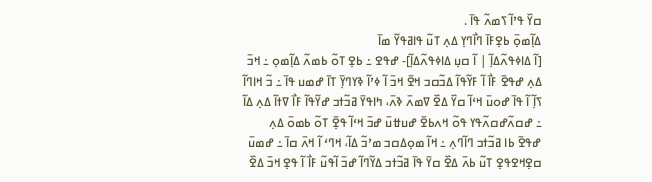ߛߌ߰ ߟߴߊ߬ ߖߘߍ߬ ߟߊ߫ .
ߡߊ߲߬ߘߋ߲߫ ߕߐ߲ߓߊ߫ ߣߊ߯ߣߌ߲ ߡߍ߲ ߠߎ߬ ߟߊߥߟߌ߬ ߘߊ߫
[ߊ߬ ߡߊߦߟߍ߬ߡߊ߲߬ | ߊ߬ ߛߎ߲ ߡߊߦߟߍ߬ߡߊ߲߬]- ߝߟߐ ߸ ߕߐ߲ ߠߋ߬ ߕߘߍ߬ ߡߊ߲߬ߘߋ߲ ߸ ߞߏ߫ ߡߍ߲ ߝߟߐ߫ ߓߊ߯ ߊ߬ ߓߌ߬ߟߊ߬ ߡߏ߬ߛߏ ߞߐ߫ ߞߏ߫ ߊ߬ ߦߴߊ߬ ߢߌߣߌ߲߫ ߠߊ߫ ߝߘߎ ߟߊ߫ ߸ ߏ߬ ߞߊߣߊ߬ ߖߊ߲߬ ߊ߬ ߟߊ߫ ߝߋߎ߫ ߞߵߊ߬ ߛߌ߰ ߡߐ߰ ߜߘߍ߫ ߢߍ߫، ߤߊߟߌ߫ ߥߏ߬ߙߏ ߝߌ߬ߟߊ߬ ߓߊ߯ ߜߙߊ߬ ߡߍ߲ ߡߊ߬ ߸ ߝߛߍ߬ߝߛߍ߬ߟߌ ߟߋ߬ ߞߍߕߐ߫ ߝߎߚߎ߫ ߝߏ߫ ߞߵߊ߬ ߟߐ߲߫ ߠߋ߬ ߕߘߋ߫ ߡߍ߲ ߝߟߐ߫ ߕߊ ߥߏ߬ߙߏ ߣߊ߬ߣߍ߲ ߸ ߞߊ߬ ߘߋ߲ߡߛߏ ߘߴߏ߬ ߡߊ߬، ߞߣߵ ߊ߬ ߞߍ߫ ߛߊ߫ ߸ ߝߘߎ߫ ߛߐ߲ߞߐߟߐ߲ ߠߎ߬ ߕߍ߫ ߡߐ߰ ߛߌ߫ ߟߊ߫ ߥߏ߬ߙߏ ߡߌ߬ߣߊ߬ ߝߏ߫ ߊ߬ߟߎ߬ ߓߊ߯ ߊ߬ ߟߐ߲ ߞߏ߫ ߡߐ߰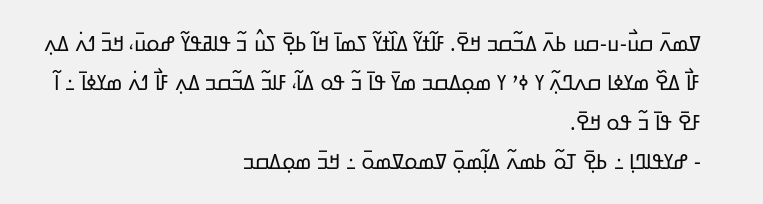ߜߘߍ߫ ߛߎ߯-ߎ-ߛߎ ߕߍ߫ ߡߏ߬ߛߏ ߞߐ߫. ߓߊ߬ߙߌ߬ ߡߊ߰ߙߌ߬ ߖߘߊ߫ ߞߊ߬ ߕߐ߲߫ ߖߎ߮ ߏ߬ ߟߊߥߟߌ߬ ߝߋߎ߫، ߞߏ߫ ߗߍ߭ ߡߍ߲ ߓߊ߯ ߡߐ߰ ߘߌߦߊ ߛߍߣߍ߲߬ ߌ ߦߴ ߌ ߘߋ߲ߡߛߏ ߘߌ߫ ߟߊ߫ ߏ߬ ߟߋ ߡߊ߬، ߓߊߏ߬ ߡߏ߬ߛߏ ߡߍ߲ ߓߊ߯ ߗߍ߭ ߘߌߦߊ߫ ߸ ߊ߬ ߓߐ߫ ߟߊ߫ ߏ߬ ߟߋ ߞߐ߫.
- ߝߌߟߊߣߊ߲ ߸ ߕߐ߲߫ ߠߋ߬ ߕߘߍ߬ ߡߊ߲߬ߘߋ߲߫ ߜߘߋߜߘߋ߫ ߸ ߞߏ߫ ߘߋ߲ߡߛߏ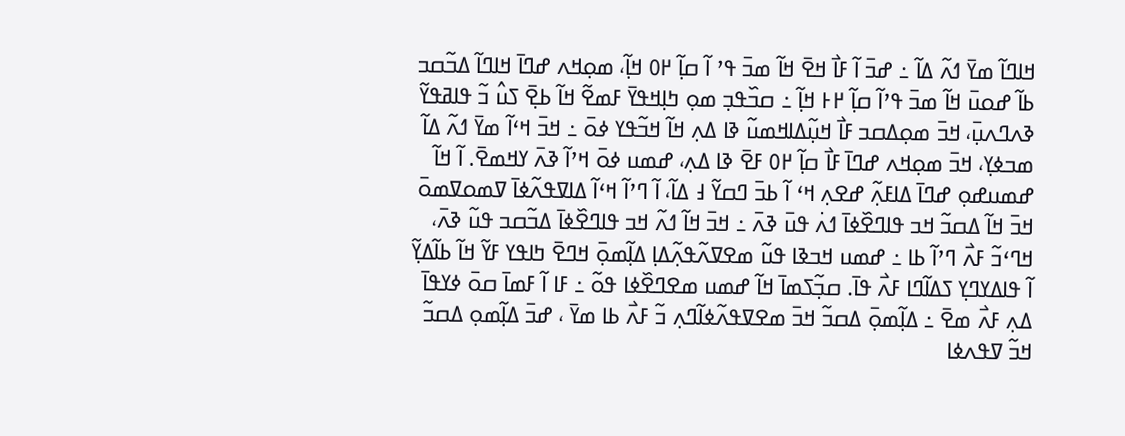ߞߊߣߊ߬ ߘߌ߫ ߗߍ߬ ߡߊ߬ ߸ ߝߏ߫ ߊ߬ ߓߊ߯ ߞߐ߫ ߞߊ߬ ߘߏ߫ ߟߴ ߊ߬ ߛߊ߲߬ ߂߀ ߞߊ߲߬، ߘߋ߲ߞߍ ߝߣߊ߫ ߞߊߣߊ߬ ߡߏ߬ߛߏ ߕߊ߬ ߝߋߎ߫ ߞߊ߬ ߘߏ߫ ߟߴߊ߬ ߛߊ߲߬ ߂߅ ߞߊ߲߬ ߸ ߛߏ߰ߟߏ߲ ߘߋ߲ ߤߊ߲ߞߟߌ߫ ߓߘߐ߬ ߞߊ߬ ߕߐ߲߫ ߖߎ߮ ߏ߬ ߟߊߥߟߌ߬ ߢߍߣߍߎ߲߫، ߞߏ߫ ߘߋ߲ߡߛߏ ߓߊ߯ ߞߎ߲߬ߡߊߞߘߎ߬ ߢߊ ߡߍ߲ ߞߊ߬ ߞߏ߬ߟߌ ߦߋ߫ ߸ ߞߏ߫ ߞߵߊ߬ ߘߌ߫ ߗߍ߬ ߡߊ߬ ߘߏߦߌ߲، ߞߏ߫ ߘߋ߲ߞߍ ߝߣߊ߫ ߓߊ߯ ߛߊ߲߬ ߂߀ ߓߐ߫ ߢߊ ߡߍ߲، ߝߘߎ ߦߋ߫ ߞߴߊ߬ ߢߍ߫ ߌߞߘߐ߫. ߊ߬ ߞߊ߬ ߝߘߎߝߋ߲ ߝߣߊ߫ ߡߊߓߍ߲߬ ߝߐߍ߲ ߞߵ ߊ߬ ߕߏ߫ ߣߛߌ߬ ߃ ߡߊ߬، ߊ߬ ߣߴߊ߬ ߞߵߊ߬ ߡߊߜߟߍ߬ߦߊ߫ ߜߘߋߜߘߋ߫ ߞߏ߫ ߞߊ߬ ߡߛߏ߬ ߞߏ ߟߊߣߐ߰ߦߊ߫ ߗߍ߭ ߟߎ߫ ߢߍ߫ ߸ ߞߏ߫ ߞߊ߬ ߗߍ߬ ߞߏ ߟߊߣߐ߰ߦߊ߫ ߡߏ߬ߛߏ ߟߎ߬ ߢߍ߫، ߞߣߵߏ߬ ߓߍ߯ ߣߴߊ߬ ߕߊ ߸ ߝߘߎ ߞߏߢߊ ߟߎ߬ ߘߐߜߍ߬ߟߍ߲߬ߡߊ߲ ߡߊ߲߬ߘߋ߲߫ ߞߣߐ߫ ߤߊߟߌ ߓߌ߬ ߞߊ߬ ߕߊ߬ߡߌ߲߬ ߊ߬ ߟߊߡߌߣߌ߲ ߖߡߊ߬ߣߊ ߓߍ߯ ߟߊ߫. ߛߏ߲߬ߖߘߊ߫ ߞߊ߬ ߝߘߎ ߘߐߣߐ߰ߦߊ ߟߋ߬ ߸ ߓߊ ߊ߬ ߓߘߊ߫ ߛߋ߫ ߦߌߟߊ߫ ߡߍ߲ ߓߍ߯ ߘߐ߫ ߸ ߡߊ߲߬ߘߋ߲߫ ߡߛߏ߬ ߞߏ߫ ߘߐߜߟߍ߬ߦߊ߬ߣߍ߲ ߏ߬ ߓߍ߯ ߕߊ ߘߌ߫ ، ߝߏ߫ ߡߊ߲߬ߘߋ߲ ߡߛߏ߬ ߞߏ߬ ߜߟߍߦߊ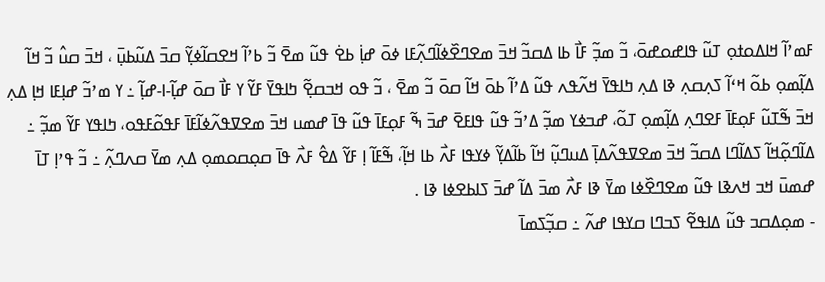ߓߘߴߊ߬ ߞߊߡߋߙߋ߲ ߠߎ߬ ߟߊߝߋߝߋ߫، ߏ߬ ߘߏ߲߬ ߓߊ߯ ߕߊ ߡߛߏ߬ ߞߏ߫ ߘߐߣߐ߰ߦߊ߬ߣߍ߲߬ߓߊ ߦߋ߫ ߝߊ߲߭ ߕߐ߭ ߟߎ߬ ߘߐ߫ ߏ߬ ߕߴߊ߬ ߞߐߛߊ߬ߦߌ߲߬ ߛߏ߫ ߡߎ߬ߕߎ߲߫ ، ߞߏ߫ ߛߎ߮ ߏ߬ ߞߊ߬ ߡߊ߲߬ߘߋ߲ ߕߋ߬ ߞߵߊ߬ ߖߍ߲ߛߍ߲ ߢߊ ߡߍ߲ ߤߊߟߌ߫ ߞߍ߬ߟߍ ߟߎ߬ ߡߴߊ߬ ߕߋ߫ ߞߊ߬ ߛߋ߫ ߏ߬ ߘߐ߫ ، ߏ߬ ߟߋ ߞߏߛߐ߲߬ ߤߊߟߌ߫ ߓߌ߬ ߌ ߓߊ߯ ߛߋ߫ ߝߊ߲߬-ߊ-ߝߊ߲߬ ߸ ߌ ߘߴߏ߬ ߝߊ߲ߓߊ ߞߊ߲ ߡߍ߲ ߞߏ߫ ߒ߬ߠߎ߬ ߓߋ߲ߓߊ߫ ߓߐߣߍ߲ ߡߊ߲߬ߘߋ߲ ߠߋ߬، ߝߏߦߌ ߘߏ߲߬ ߡߴߏ߬ ߟߎ߬ ߟߊߓߐ߫ ߝߏ߫ ߒ߬ ߓߋ߲ߓߊ߫ ߟߎ߬ ߟߊ߫ ߝߘߎ ߞߏ߫ ߘߐߜߟߍ߬ߦߊ߬ߓߊ߫ ߓߟߋ߬ߓߟߋ، ߤߊߟߌ ߓߌ߬ ߘߏ߲߬ ߸ ߡߊ߬ߣߋ߲߬ߞߊ߬ ߖߡߊ߬ߣߊ ߡߛߏ߬ ߞߏ߫ ߘߐߜߟߍ߬ߡߊ߲߫ ߡߎߣߎ߲߬ ߞߊ߬ ߕߊ߬ߡߌ߲߬ ߦߌߟߊ ߓߍ߯ ߕߊ ߞߊ߲߬، ߒ߬ߓߊ߬ ߊ߲ ߓߌ߬ ߡߐ߮ ߓߍ߯ ߟߊ߫ ߛߋ߲ߛߋߘߋ߲ ߡߍ߲ ߘߌ߫ ߛߍߣߍ߲߬ ߸ ߏ߬ ߟߴߊ߲ ߠߊ߫ ߝߘߎ߫ ߞߏ ߞߍߢߊ ߟߎ߬ ߘߐߣߐ߰ߦߊ ߘߌ߫ ߢߊ ߓߍ߯ ߘߏ߫ ߡߊ߬ ߝߏ߫ ߖߊߕߐߦߊ ߢߊ .
- ߘߋ߲ߡߛߏ ߟߎ߬ ߡߊߟߐ߬ ߖߏߣߊ ߛߌߟߊ ߝߍ߬ ߸ ߛߏ߲߬ߖߘߊ߫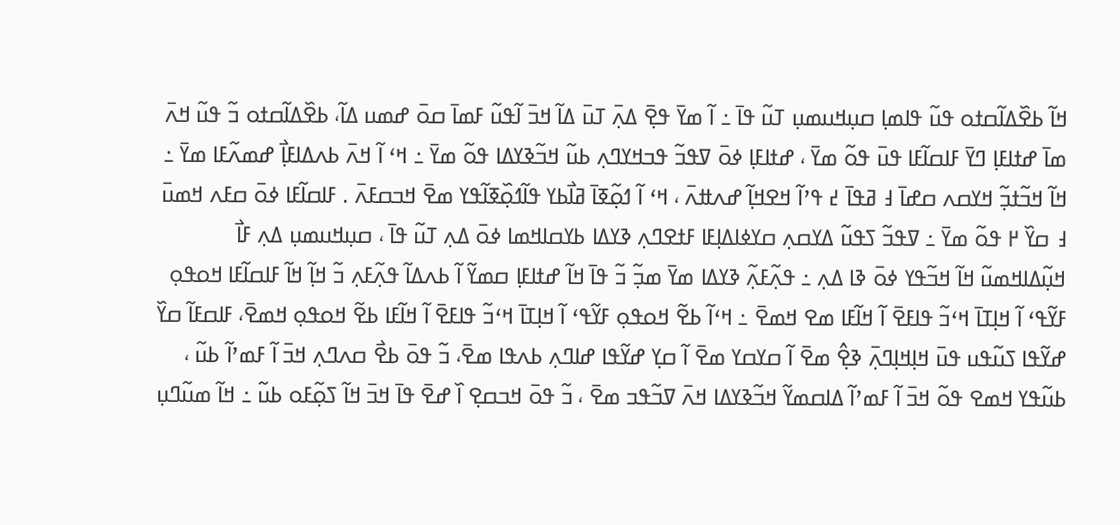ߞߊ߬ ߕߐ߰ߡߊ߬ߛߙߋ ߟߎ߬ ߟߊߘߊ߲ ߛߎ߲ߞߎߘߎ߲ ߠߎ߬ ߟߊ߫ ߸ ߊ߬ ߘߌ߫ ߟߐ߲߫ ߡߍ߲߫ ߠߎ߫ ߡߊ߬ ߞߏ߫ ߊ߬ߟߎ߬ ߓߘߊ߫ ߛߋ߫ ߝߘߎ ߡߊ߬، ߕߐ߰ߡߊ߬ߛߙߋ ߏ߬ ߟߎ߬ ߞߍ߫ ߘߊ߫ ߝߙߊߓߊ߲ ߣߌ߫ ߓߊߛߊ߬ߓߊ ߟߎ߫ ߟߋ߬ ߘߌ߫ ، ߝߙߊߓߊ߲ ߦߋ߫ ߜߟߏ߬ ߟߏߞߌߣߍ߲ ߕߎ߬ ߞߏ߬ߢߌߡߊ ߟߋ߬ ߘߌ߫ ߸ ߞߵ ߊ߬ ߞߍ߫ ߕߍߡߊߓߊ߲߯ ߝߘߍ߬ߓߊ ߘߌ߫ ߸ ߞߊ߬ ߞߏ߬ߙߏ߲߬ ߞߌߛߍ ߛߝߊ߫ ߃ ߥߟߊ߫ ߄ ߟߴߊ߬ ߞߐߞߊ߲߬ ߝߍߚߍ߫ ، ߞߵ ߊ߬ ߗߋ߲߬ߧߊ߫ ߥߊ߯ߕߌ ߟߊ߬ߗߋ߲߰ߧߊ߬ߟߌ ߘߐ߫ ߞߏߛߓߍ߫ . ߓߊߛߊ߬ߓߊ ߦߋ߫ ߛߓߍ ߞߘߎ߫ ߃ ߛߌ߰ ߂ ߟߋ߬ ߘߌ߫ ߸ ߜߟߏ߬ ߖߟߎ߬ ߡߌߛߍ߲ ߛߌߦߊߡߊ߲ߓߊ ߓߙߐߣߍ߲ ߢߌߡߊ ߕߌߛߊߞߘߊ ߦߋ߫ ߡߍ߲ ߠߎ߬ ߟߊ߫ ، ߛߎ߲ߞߎߘߎ߲ ߡߍ߲ ߓߊ߯ ߞߎ߲߬ߡߊߞߘߎ߬ ߞߊ߬ ߞߏ߬ߟߌ ߦߋ߫ ߢߊ ߡߍ߲ ߸ ߟߍ߲߬ߓߍ߲߬ ߢߌߡߊ ߘߌ߫ ߘߏ߲߬ ߏ߬ ߟߊ߫ ߞߊ߬ ߝߙߊߓߊ߲ ߛߘߌ߬ ߊ߬ ߕߍߡߊ߬ ߟߍ߲߬ߓߍ߲ ߏ߬ ߞߊ߲߬ ߞߊ߬ ߓߊߛߊ߬ߓߊ ߞߋߟߋ߲ ߓߌ߬ߟߵ ߊ߬ ߞߊ߲ߠߊ߫ ߞߵߏ߬ ߟߊߓߐ߫ ߊ߬ ߞߊ߬ߓߊ ߘߐ ߞߘߐ߫ ߸ ߞߵߊ߬ ߕߐ߬ ߞߋߟߋ߲ ߓߌ߬ߟߵ ߊ߬ ߞߊ߲ߠߊ߫ ߞߵߏ߬ ߟߊߓߐ߫ ߊ߬ ߞߊ߬ߓߊ ߕߐ߬ ߞߋߟߋ߲ ߞߘߐ߫، ߓߊߛߓߊ߬ ߛߌ߰ ߝߌ߬ߟߊ ߖߎ߬ߟߎ ߟߎ߫ ߞߊ߲ߞߊ߲ߣߍ߲߫ ߢߐ߲߮ ߘߐ߫ ߊ߬ ߛߌߛߌ ߘߐ߫ ߊ߬ ߛߌ߲ ߝߌ߬ߟߊ ߝߊߣߍ߲ ߕߍߟߊ ߘߐ߫، ߏ߬ ߟߋ߫ ߕߐ߯ ߛߍߣߍ߲ ߞߏ߫ ߊ߬ ߓߘߴߊ߬ ߕߎ߬ ، ߕߎ߬ߟߌ ߞߘߐ ߟߋ߬ ߞߏ߫ ߊ߬ ߓߘߴߊ߬ ߡߊߛߘߌ߬ ߞߏ߬ߢߌߡߊ ߞߍ߫ ߜߏ߬ߟߏ ߘߐ߫ ، ߏ߬ ߟߋ߫ ߞߏߛߐ߲ ߊ߰ ߝߐ߫ ߟߊ߫ ߞߏ߫ ߞߊ߬ ߖߋ߲߬ߓߋ ߕߎ߬ ߸ ߞߊ߬ ߘߎ߬ߣߎ߲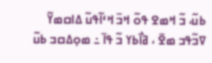ߕߎ߬، ߏ߬ ߞߘߐ ߟߋ߬ ߞߏ߫ ߞߵߊ߬ߟߎ߬ ߡߊߛߘߌ߬ ߜߏ߬ߟߏ ߘߐ߫ ، ߥߊ߯ߕߌ ߏ߬ ߟߊ߫ ߸ ߘߋ߲ߡߛߏ ߕߎ߬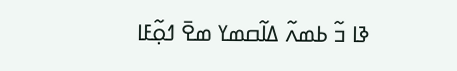ߢߊ ߏ߬ ߕߘߍ߬ ߡߊ߬ߛߘߌ ߘߐ߫ ߗߋ߲߬ߓߊ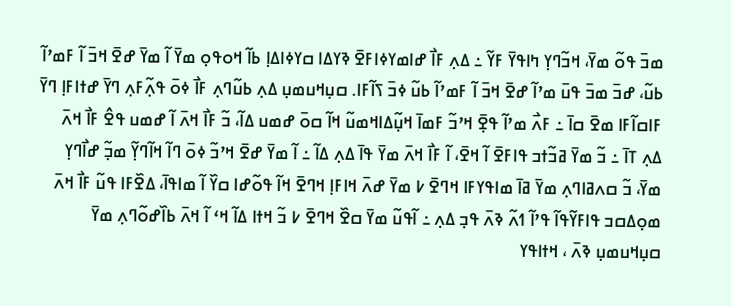ߘߏ߫ ߟߋ߬ ߘߌ߫، ߞߏ߬ߣߌ߲ ߤߊߟߌ߫ ߓߌ߬ ߸ ߡߍ߲ ߓߊ߯ ߝߊߘߌߦߊߓߐ߫ ߢߌߡߊ ߛߌߦߊߡߊ߲ ߕߊ߬ ߞߋߟߋ߲ ߘߌ߫ ߊ߬ ߘߌ߫ ߝߐ߫ ߞߏ߫ ߊ߬ ߓߘߴߊ߬ ߕߎ߬، ߝߏ߫ ߘߏ߫ ߟߎ߫ ߘߴߊ߬ ߝߐ߫ ߞߏ߫ ߊ߬ ߓߘߴߊ߬ ߕߎ߬ ߦߏ߫ ߖߊ߬ߓߊ. ߛߎ߲ߞߎߘߎ߲ ߡߍ߲ ߕߎ߬ߣߍ߲ ߓߊ߯ ߦߋ߫ ߟߍ߲߬ߓߍ߲ ߣߌ߫ ߝߙߊߓߊ߲ ߣߌ߫ ߓߊߛߊ߬ߓߊ ߘߐ߫ ߛߊ߫ ߸ ߓߍ߯ ߘߴߊ߬ ߟߐ߲߫ ߞߴߏ߬ ߓߘߊ߫ ߞߎ߲߬ߡߊߞߘߎ߬ ߞߊ߬ ߛߋ߫ ߝߘߎ ߡߊ߬، ߏ߬ ߓߊ߯ ߞߍ߫ ߊ߬ ߝߘߎ ߟߐ߮ ߓߊ߯ ߞߍ߫ ߡߍ߲ ߠߊ߫ ߸ ߏ߬ ߘߌ߫ ߥߏ߬ߙߏ ߟߊߓߐ߫ ߊ߬ ߞߐ߫، ߊ߬ ߓߊ߯ ߞߍ߫ ߘߌ߫ ߟߊ߫ ߡߍ߲ ߡߊ߬ ߸ ߊ߬ ߘߌ߫ ߝߐ߫ ߞߴߏ߬ ߦߋ߫ ߣߊ߬ ߞߊ߬ߣߌ߲߬ ߘߏ߲߬ ߝߊ߯ߣߌ߲ ߘߌ߫، ߏ߬ ߛߍߥߊߣߍ߲ ߘߌ߫ ߥߊ߫ ߘߊߟߌߓߊ ߞߣߐ߫ ߇ ߘߌ߫ ߝߍ߫ ߞߊߓߊ߲ ߞߣߐ߫ ߞߊ߬ ߟߋ߬ߝߊ ߛߌ߰ ߊ߬ ߘߊߟߊ߫، ߡߐ߰ߓߊ ߟߎ߬ ߓߊ߯ ߞߍ߫ ߘߋ߲ߡߛߏ ߟߊߓߌ߬ߟߊ߬ ߟߴߊ߬ ߗߍ߬ ߢߍ߫ ߟߏ߲ ߡߍ߲ ߸ ߊ߬ߟߎ߬ ߘߌ߫ ߛߐ߰ ߞߣߐ߫ ߇ ߏ߬ ߞߙߊ ߡߊ߬ ߞߵ ߊ߬ ߞߍ߫ ߕߊ߰ߝߋ߬ߣߍ߲ ߘߌ߫ ߛߎ߲ߞߎߘߎ߲ ߢߍ߫ ، ߞߙߊߟߌ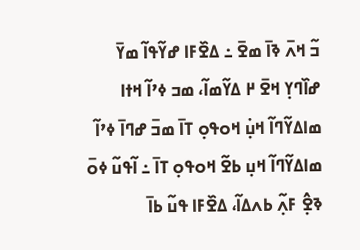ߏ߬ ߞߍ߫ ߢߊ߫ ߘߐ߫ ߸ ߡߐ߰ߓߊ ߝߌ߬ߟߊ߬ ߘߌ߫ ߝߊ߰ߣߌ߲ ߞߐ߫ ߂ ߡߌ߬ߘߊ߬، ߘߏ ߦߴߊ߬ ߞߙߊ ߘߊߡߌ߬ߣߊ߬ ߞߎ߲߭ ߞߋߟߋ߲ ߠߊ߫ ߘߏ߫ ߝߣߊ߫ ߦߴߊ߬ ߘߊߡߌ߬ߣߊ߬ ߞߎ߲ ߕߐ߬ ߞߋߟߋ߲ ߠߊ߫ ߸ ߊ߬ߟߎ߬ ߦߋ߫ ߢߐ߲߮ ߓߍ߲߬ ߕߍߡߊ߬، ߡߐ߰ߓߊ ߟߎ߬ ߕߊ߫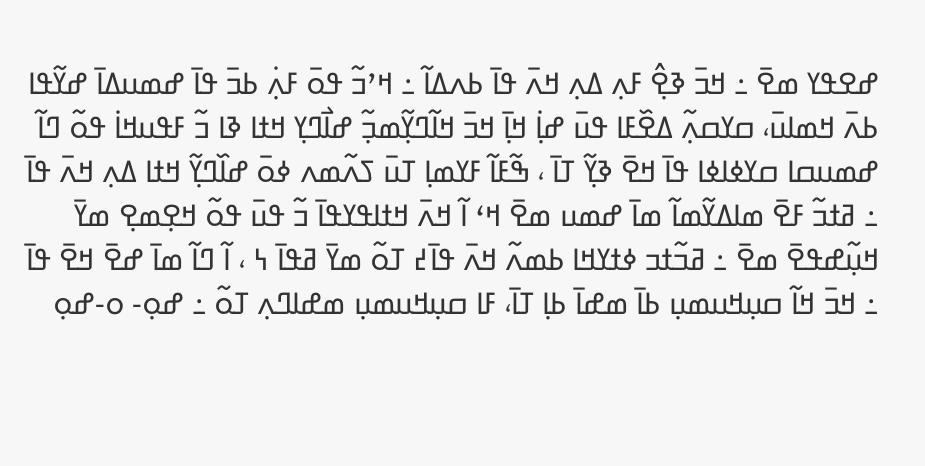ߝߐߟߌ ߘߐ߫ ߸ ߞߏ߫ ߢߐ߲߮ ߓߍ߲ ߡߍ߲ ߞߍ߫ ߟߊ߫ ߕߍߡߊ߬ ߸ ߞߴߏ߬ ߟߋ߫ ߓߍ߲߭ ߕߏ߫ ߟߊ߫ ߝߘߎߡߊ߫ ߝߌ߬ߟߊ ߕߍ߫ ߞߘߊߎ߫، ߛߌߛߍ߲߬ ߡߐ߰ߓߊ ߟߎ߫ ߝߊ߲߭ ߞߊ߲߫ ߞߏ߫ ߞߊ߬ߣߌ߲߬ߘߏ߲߬ ߝߊ߯ߣߌ߲ ߞߙߊ ߢߊ ߏ߬ ߓߟߎߞߊ߭ ߟߋ߬ ߣߊ߬ ߝߘߎߛߊ ߛߌߦߊߦߊ ߟߊ߫ ߞߐ߫ ߢߌ߲߬ ߠߊ߫ ، ߒ߬ߓߊ߬ ߓߌߘߊ߲ ߠߎ߫ ߖߍ߬ߘߍ ߦߋ߫ ߝߊ߰ߣߌ߲߬ ߞߙߊ ߡߍ߲ ߞߍ߫ ߟߊ߫ ߸ ߥߙߏ߬ ߓߐ߫ ߘߊߡߌ߬ߘߊ߬ ߘߊ߫ ߝߘߎ ߘߐ߫ ߞߵ ߊ߬ ߞߍ߫ ߞߙߊߟߌߟߊ߫ ߏ߬ ߟߎ߫ ߟߋ߬ ߞߐ߲ߘߐ߲ ߘߌ߫ ߞߎ߲߬ߝߟߐ߫ ߘߐ߫ ߸ ߥߏ߬ߙߏ ߦߙߌߞߊ ߕߘߍ߬ ߞߍ߫ ߟߊ߫߄ ߠߋ߬ ߘߌ߫ ߥߟߊ߫ ߆ ، ߊ߬ ߣߊ߬ ߘߊ߫ ߝߐ߫ ߞߐ߫ ߟߊ߫ ߸ ߞߏ߫ ߞߊ߬ ߛߎ߲ߞߎߘߎ߲ ߕߊ߫ ߘߝߊ߫ ߕߊ߲ ߠߊ߫، ߓߊ ߛߎ߲ߞߎߘߎ߲ ߘߝߊߣߍ߲ ߠߋ߬ ߸ ߝߋ߲- ߋ-ߝߋ߲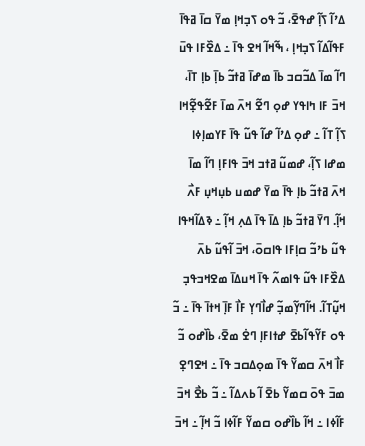ߡߴߊ߬ ߖߊ߲߬ ߝߟߐ߫، ߏ߬ ߟߋ ߖߏ߲ߞߊ߲ ߘߌ߫ ߛߊ߫ ߥߟߊ߫ ߓߟߊ߬ߡߊ߬ ߖߏ߲ߞߊ߲ ، ߒ߬ߞߊ߬ ߞߐ ߟߊ߫ ߸ ߡߐ߰ߓߊ ߟߎ߫ ߣߊ߬ ߘߊ߫ ߡߏ߬ߛߏ ߕߊ߫ ߘߝߊ߫ ߥߙߏ߬ ߕߊ߲߫ ߕߊ߲ ߠߊ߫، ߞߏ߫ ߓߊ ߤߊߟߌ ߝߋ߲ ߣߐ߬ ߞߍ߫ ߘߊ߫ ߓߐ߬ߟߐ߲߬ߞߊ ߖߊ߲߬ ߠߊ߬ ߸ ߝߋ߲ ߡߴߊ߬ ߝߊ߬ ߟߎ߬ ߟߊ߫ ߓߌߘߊ߲ߦߊ ߘߝߊ ߖߊ߲߬، ߝߘߎ߬ ߥߙߏ ߞߏ߫ ߟߊߓߊ߲ ߣߊ߬ ߘߊ߫ ߞߍ߫ ߥߙߏ߬ ߕߊ߲ ߟߊ߫ ߘߌ߫ ߝߘߎ ߕߎ߲ߞߎ߲ ߓߍ߯ ߞߊ߲߬. ߣߌ߫ ߥߙߏ߬ ߕߊ߲ ߡߊ߫ ߟߊ߫ ߡߍ߲ ߞߊ߲߬ ߸ ߢߡߊ߬ߞߟߊ ߟߎ߬ ߕߴߏ߬ ߛߊ߲ߓߊ ߟߊߛߋ߫، ߞߏ߫ ߊ߬ߟߎ߬ ߕߍ߫ ߡߐ߰ߓߊ ߟߎ߬ ߟߊߘߍ߬ ߟߊ߫ ߞߎߡߊ߫ ߘߐߞߏߟߏ߲ ߞߎ߲߬ߠߊ߬. ߞߊ߬ߣߌ߲߬ߘߏ߲߬ ߝߊ߯ߣߌ߲ ߓߊ߯ ߓߊ߲߫ ߞߙߊ߫ ߟߊ߫ ߸ ߏ߬ ߟߋ ߓߌ߬ߟߊ߬ߕߐ߫ ߝߙߊߓߊ߲ ߣߐ߭ ߘߐ߫، ߕߊ߰ߝߋ ߏ߬ ߓߊ߯ ߞߍ߫ ߛߘߌ߬ ߟߊ߫ ߘߋ߲ߡߛߏ ߟߊ߫ ߸ ߞߐߣߐ߲ ߘߏ߫ ߟߋ߫ ߛߘߌ߬ ߕߐ߫ ߊ߬ ߕߍߡߊ߬ ߸ ߏ߬ ߕߐ߯ ߞߏ߫ ߓߊ߬ߦߊ ߸ ߞߊ߬ ߕߊ߰ߝߋ ߛߘߌ߬ ߓߊ߬ߦߊ ߏ߬ ߞߊ߲߬ ߸ ߞߏ߫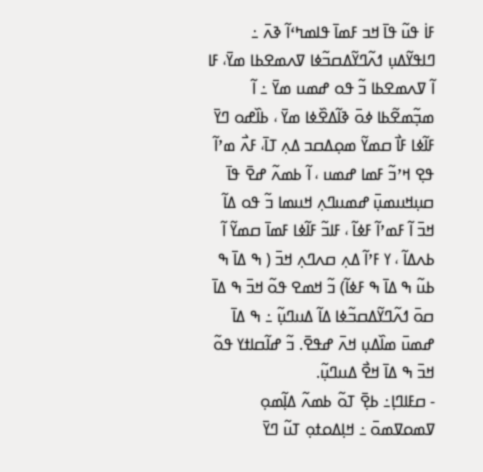ߓߊ߭ ߟߎ߬ ߟߊ߫ ߞߏ ߓߘߊ߫ ߟߊߘߤߵߊ߬ ߢߍ߫ ߸ ߣߊߟߌ߬ߡߎ߲ ߗߍ߬ߣߌ߬ߡߛߏ߬ߦߊ ߜߍߘߐߕߊ ߘߌ߫، ߓߊ ߊ߬ ߜߍߘߐߕߊ ߏ߬ ߟߋ ߝߘߎ ߘߌ߫ ߸ ߊ߬ ߘߏ߲߬ߘߐ߬ߕߊ ߦߋ߫ ߢߊ߬ߡߐ߰ߦߊ ߘߌ߫ ، ߕߊ߰ߝߋ ߣߌ߫ ߓߊ߬ߦߊ ߓߊ߯ ߛߘߌ߬ ߘߋ߲ߡߛߏ ߡߍ߲ ߠߊ߫، ߓߍ߯ ߘߴߊ߬ ߟߐ߲ ߞߴߏ߬ ߓߘߊ ߝߘߎ ، ߊ߬ ߕߘߍ߬ ߝߐ߫ ߟߊ߫ ߛߎ߲ߞߎߘߎ߲߫ ߝߘߎߣߍ߲ ߞߎߘߊ ߏ߬ ߟߋ ߡߊ߬ ߞߏ߫ ߊ߬ ߓߘߴߊ߬ ߓߦߊ߬ ، ߓߊߏ߬ ߓߊ߬ߦߊ ߓߘߊ߫ ߛߘߌ߬ ߊ߬ ߕߍߡߊ߬ ، ߌ ߓߴߊ߬ ߡߍ߲ ߛߍߣߍ߲ ߞߏ߫ ( ߒ ߡߊ߫ ߒ ߕߎ߬ ߒ ߡߊ߫ ߒ ߓߦߊ߬) ߏ߬ ߞߘߐ ߟߋ߬ ߞߏ߫ ߒ ߡߊ߫ ߛߋ߫ ߗߍ߬ߣߌ߬ߡߛߏ߬ߦߊ ߡߊ߬ ߡߎߣߎ߲߬ ߸ ߒ ߡߊ߫ ߝߘߎ߫ ߘߊ߰ߡߎ߲ ߞߍ߫ ߝߟߐ߫. ߏ߬ ߝߊ߬ߛߊߙߌ ߟߋ߬ ߞߏ߫ ߒ ߡߊ߫ ߞߐ߯ ߡߎߣߎ߲߬.
- ߛߓߊߣߊ߲߸ ߕߐ߲߫ ߠߋ߬ ߕߘߍ߬ ߡߊ߲߬ߘߋ߲ ߜߘߋߜߘߋ߫ ߸ ߞߊ߲ߡߋߙߋ߲ ߠߎ߬ ߣߌ߫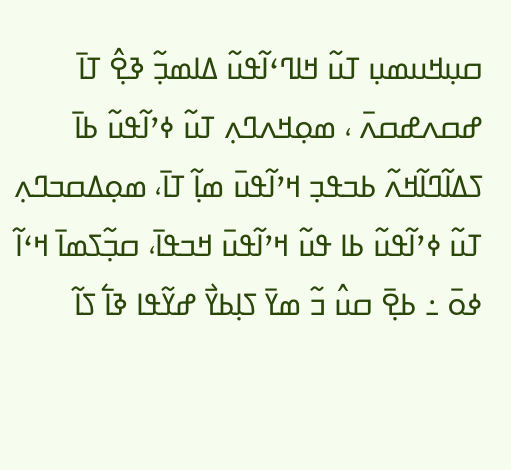ߛߎ߲ߞߎߘߎ߲ ߠߎ߬ ߞߊߣߵߊ߬ߟߎ߬ ߡߊߘߏ߲߬ ߢߐ߲߮ ߠߊ߫ ߝߛߍߝߛߍ߫ ، ߘߋ߲ߞߍߣߍ߲ ߠߎ߬ ߦߴߊ߬ߟߎ߬ ߕߊ߫ ߖߡߊ߬ߣߊ߬ߞߍ߬ ߕߏߟߏ߲ ߞߴߊ߬ߟߎ߫ ߘߊ߲߬ ߠߊ߫، ߘߋ߲ߡߛߏߣߍ߲ ߠߎ߬ ߦߴߊ߬ߟߎ߬ ߕߊ ߟߎ߬ ߞߴߊ߬ߟߎ߫ ߞߏߟߊ߫، ߛߏ߲߬ߖߘߊ߫ ߞߵߊ߬ ߦߋ߫ ߸ ߕߐ߲߫ ߛߎ߮ ߏ߬ ߘߌ߫ ߖߊ߲ߕߌ߯ ߝߌ߬ߟߊ ߢߊ߱ ߖߊ߬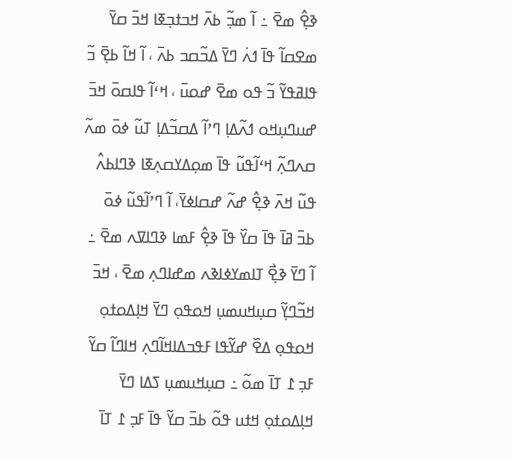ߢߐ߲߮ ߘߐ߫ ߸ ߊ߬ ߘߏ߲߬ ߕߍ߫ ߞߏߙߏ߲ߧߊ ߞߏ߫ ߛߌ߫ ߘߐߛߊ߬ ߟߊ߫ ߗߍ߭ ߣߌ߫ ߡߏ߬ߛߏ ߕߍ߫ ، ߊ߬ ߞߊ߬ ߕߐ߲߫ ߏ߬ ߟߊߥߟߌ߬ ߏ߬ ߟߋ ߘߐ߫ ߝߋߎ߫ ، ߞߵߊ߬ ߟߊߛߋ߫ ߞߏ߫ ߝߎߣߎ߲ߞߋ ߗߍ߬ߡߊ߲ ߣߴߊ߬ ߡߛߏ߬ߡߊ߲ ߠߎ߬ ߦߋ߫ ߘߍ߬ ߛߍߣߍ߲߬ ߞߵߊ߬ߟߎ߬ ߟߊ߫ ߘߋ߲ߡߌߛߍ߲ߧߊ ߢߣߊߕߍ߮ ߟߎ߬ ߞߍ߫ ߢߐ߲߮ ߝߍ߬ ߝߛߊߦߌ߫، ߊ߬ ߣߴߊ߬ߟߎ߬ ߦߋ߫ ߕߏ߫ ߥߊ߫ ߟߊ߫ ߛߌ߰ ߟߊ߫ ߢߐ߲߮ ߓߘߊ ߢߣߊߜߍ ߘߐ߫ ߸ ߊ߬ ߣߌ߫ ߢߐ߲߯ ߠߊߘߌߦߊߢߍ ߘߝߊߣߍ߲ ߘߐ߫ ، ߞߏ߫ ߞߏ߬ߣߌ߲߬ ߛߎ߲ߞߎߘߎ߲ ߞߋߟߋ߲ ߣߌ߫ ߞߊ߲ߡߋߙߋ߲ ߞߋߟߋ߲ ߡߐ߰ ߝߌ߬ߟߊ ߓߟߏߡߊߞߊ߬ߣߍ߲ ߞߊߣߊ߬ ߛߌ߬ ߓߏ߲ ߁ ߠߊ߫ ߘߋ߬ ߸ ߛߎ߲ߞߎߘߎ߲ ߖߡߊ ߣߌ߫ ߞߊ߲ߡߋߙߋ߲ ߞߙߎ ߟߋ߬ ߕߏ߫ ߛߌ߬ ߟߊ߫ ߓߏ߲ ߁ ߠߊ߫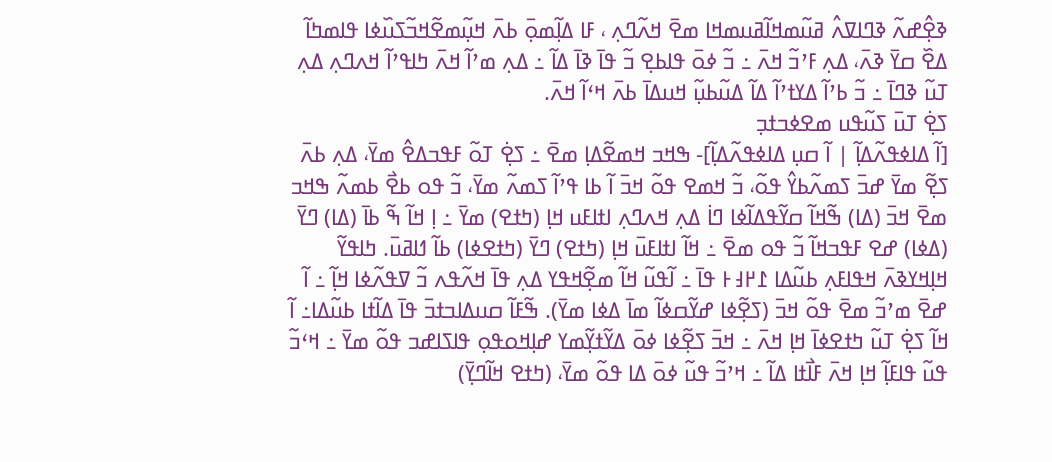ߢߐ߲߮ߝߍ߬ ߢߣߊߜߍ߮ ߥߎ߬ߘߞߊ߬ߥߎߘߞߊ ߘߐ߫ ߞߍ߬ߣߍ߲ ، ߓߊ ߡߊ߲߬ߘߋ߲߫ ߕߍ߫ ߞߎ߲߬ߘߐ߬ߞߏ߬ߖߎ߰ߦߊ ߟߊߘߤߊ߬ ߡߐ߰ ߛߌ߫ ߢߍ߫، ߡߍ߲ ߓߴߏ߬ ߞߍ߫ ߸ ߏ߬ ߦߋ߫ ߟߊߕߐ߲ ߏ߬ ߟߊ߫ ߢߊ߫ ߡߊ߬ ߸ ߡߍ߲ ߘߴߊ߬ ߞߍ߫ ߤߊߟߴߊ߬ ߞߍߣߍ߲ ߡߍ߲ ߠߎ߬ ߢߣߊ߫ ߸ ߏ߬ ߕߴߊ߬ ߡߌߙߴߊ߬ ߡߊ߬ ߡߎ߬ߕߎ߲߬ ߞߎߡߊ߫ ߕߍ߫ ߞߵߊ߬ ߞߍ߫.
ߖߐ߲߭ ߠߎ߫ ߖߎ߬ߟߎ ߘߐߦߏߙߏ߲
[ߊ߬ ߡߊߦߟߍ߬ߡߊ߲߬ | ߊ߬ ߛߎ߲ ߡߊߦߟߍ߬ߡߊ߲߬]- ߒߞߏ ߞߘߐ߬ߡߊ߲ ߘߐ߫ ߸ ߖߐ߲߭ ߠߋ߬ ߓߟߏߡߐ߮ ߘߌ߫، ߡߍ߲ ߕߍ߫ ߖߐ߲߬ ߘߌ߫ ߝߏ߫ ߖߘߍ߬ߕߌ߮ ߟߋ߬، ߏ߬ ߞߘߐ ߟߋ߬ ߞߏ߫ ߊ߬ ߕߊ ߟߴߊ߬ ߖߘߍ߬ ߘߌ߫، ߏ߬ ߟߋ ߕߐ߯ ߕߘߍ߬ ߒߞߏ ߘߐ߫ ߞߏ߫ (ߡߊ) ߒ߬ߞߊ߬ ߛߌ߬ߟߡߊ߬ߦߊ ߣߊ߭ ߡߍ߲ ߞߍߣߍ߲ ߊߙߊߓߎ ߞߊ߲ (ߤߙߐ) ߘߌ߫ ߸ ߊ߲ ߞߊ߬ ߒ߬ ߕߊ߫ (ߡߊ) ߣߌ߫ (ߡߦߊ) ߝߐ ߓߟߏߞߊ߬ ߏ߬ ߟߋ ߘߐ߫ ߸ ߞߊ߬ ߊߙߊߓߎ߫ ߞߊ߲ (ߤߙߐ) ߣߌ߫ (ߤߙߐߦߊ) ߕߊ߬ ߗߊߥߎ߫. ߤߊߟߌ߬ ߞߊ߲ߞߌߢߍ߫ ߞߟߊߓߍ߲ ߕߎ߬ߡߊ ߁߂߃߅ ߟߊ߫ ߸ ߊ߬ߟߎ߬ ߞߊ߬ ߘߐ߲߬ߞߟߌ ߡߍ߲ ߟߊ߫ ߞߍ߬ߟߍ ߏ߬ ߜߟߍ߬ߦߊ ߞߊ߲߬ ߸ ߊ߬ ߝߐ߫ ߘߴߏ߬ ߘߐ߫ ߟߋ߬ ߞߏ߫ (ߖߐ߲߬ߦߊ ߝߌ߬ߛߦߊ߬ ߘߊ߫ ߡߦߊ ߘߌ߫). ߒ߬ߓߊ߬ ߛߎߡߊߏߙߏ߫ ߟߊ߫ ߡߊ߬ߙߊ ߕߎ߬ߡߊ߸ ߊ߬ ߞߊ߬ ߖߐ߲߭ ߠߎ߬ ߤߙߐߦߊ߫ ߞߊ߲ ߞߍ߫ ߸ ߞߏ߫ ߖߐ߲߬ߦߊ ߦߋ߫ ߡߌ߬ߙߌ߲߬ߘߌ ߝߊ߲ߞߋߟߋ߲ ߟߊߖߊߝߏ ߟߋ߬ ߘߌ߫ ߸ ߞߵߏ߬ ߟߎ߬ ߟߊߓߊ߲߬ ߞߊ߲ ߞߍ߫ ߓߊ߯ߙߊ ߡߊ߬ ߸ ߞߴߏ߬ ߟߎ߬ ߦߋ߫ ߡߊ ߟߋ߬ ߘߌ߫، (ߤߙߐ ߞߊ߬ߣߌ߲߫)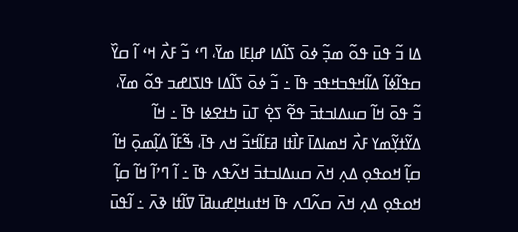ߡߊ ߏ߬ ߟߎ߫ ߟߋ߬ ߘߏ߲߬ ߦߋ߫ ߖߊ߬ߡߊ ߝߊ߲ߓߊ ߘߌ߫، ߣߵ ߏ߬ ߓߍ߯ ߞߵ ߊ߬ ߛߌ߰ ߛߟߊ߬ߦߊ߬ ߡߊ߬ߞߟߏߞߟߏ ߟߊ߫ ߸ ߏ߬ ߦߋ߫ ߖߊ߬ߡߊ ߟߊߖߊߝߏ ߟߋ߬ ߘߌ߫، ߏ߬ ߟߋ߫ ߞߊ߬ ߛߎߡߊߏߙߏ߫ ߟߐ߬ ߖߐ߲߭ ߠߎ߫ ߤߙߐߦߊ ߟߊ߫ ߸ ߞߊ߬ ߡߌ߬ߙߌ߲߬ߘߌ ߓߍ߯ ߞߘߊߡߊ߫ ߓߊ߯ߙߊ ߥߓߊ߬ߞߏ߬ ߞߍ ߟߊ߫، ߒ߬ߓߊ߬ ߡߊ߲߬ߘߋ߲߫ ߞߊ߬ ߛߊ߲߬ ߞߋߟߋ߲ ߡߍ߲ ߞߍ߫ ߛߎߡߊߏߙߏ߫ ߞߍ߬ߟߍ ߟߊ߫ ߸ ߊ߬ ߣߴߊ߬ ߞߊ߬ ߛߊ߲߬ ߞߋߟߋ߲ ߡߍ߲ ߞߍ߫ ߛߍ߬ߣߍ ߟߊ߫ ߞߙߎߞߊ߲ߝߎߥߊ߫ ߜߊ߬ߙߊ ߢߍ߫ ߸ ߊ߬ߟߎ߫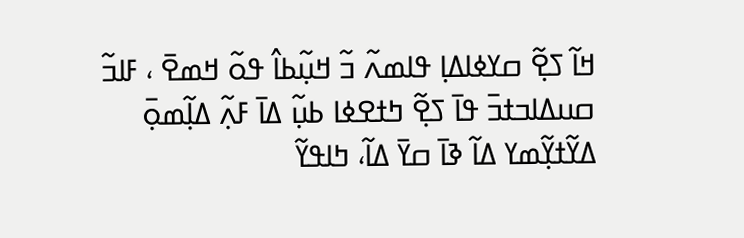ߞߊ߬ ߖߐ߲߬ ߛߌߦߊߡߊ߲ ߟߊߘߍ߬ ߏ߬ ߞߎ߲߬ߕߊ߮ ߟߋ߬ ߞߘߐ߫ ، ߓߊߏ߬ ߛߎߡߊߏߙߏ߫ ߟߊ߫ ߖߐ߲߬ ߤߙߐߦߊ ߕߎ߲߬ ߡߊ߫ ߓߍ߲߬ ߡߊ߲߬ߘߋ߲߫ ߡߌ߬ߙߌ߲߬ߘߌ ߡߊ߬ ߢߊ߫ ߛߌ߫ ߡߊ߬، ߤߊߟߌ߬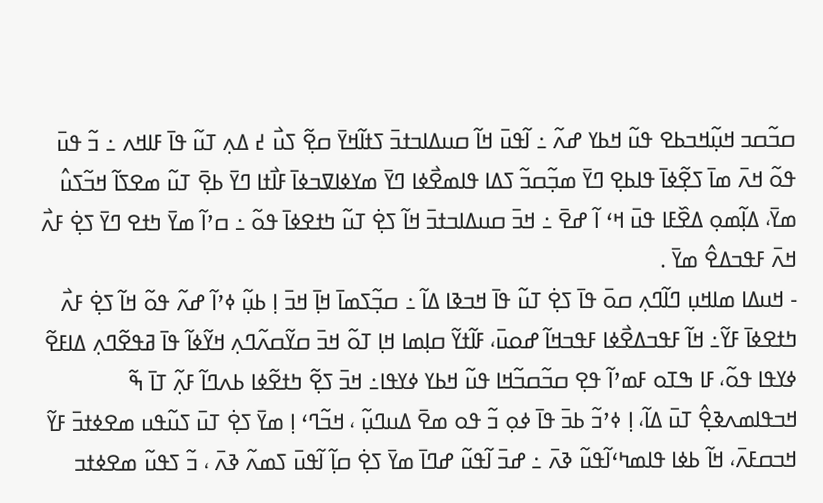ߛߏ߬ߛߏ ߞߎ߲߬ߞߏߕߐ ߟߎ߬ ߞߕߌ ߝߍ߬ ߸ ߊ߬ߟߎ߫ ߞߊ߬ ߛߎߡߊߏߙߏ߫ ߖߙߊ߬ߞߌ߫ ߛߐ߲߬ ߖߎ߯ ߄ ߡߍ߲ ߠߎ߬ ߟߊ߫ ߓߊߞߍ ߸ ߏ߬ ߟߎ߫ ߟߋ߬ ߞߍ߫ ߘߊ߫ ߖߐ߲߬ߦߊ߫ ߟߊߕߐ߲ ߣߌ߫ ߘߏ߲߬ߛߏ߬ ߖߡߊ ߟߊߘߐ߯ߦߊ ߣߌ߫ ߘߌߦߊߜߏߦߊ߫ ߓߊ߯ߙߊ ߣߌ߫ ߕߐ߲߫ ߠߎ߬ ߘߐߖߊ߬ ߞߏ߬ߖߎ߮ ߘߌ߫، ߡߊ߲߬ߘߋ߲ ߡߐ߰ߓߊ ߟߎ߫ ߞߵ ߊ߬ ߝߐ߫ ߸ ߞߏ߫ ߛߎߡߊߏߙߏ߫ ߞߊ߬ ߖߐ߲߭ ߠߎ߬ ߤߙߐߦߊ߫ ߟߋ߬ ߸ ߛߴߊ߬ ߘߌ߫ ߤߙߐ ߣߌ߫ ߖߐ߲߭ ߓߍ߯ ߞߍ߫ ߓߟߏߡߐ߮ ߘߌ߫ .
- ߞߎߡߊ ߘߊߞߎ߲ ߣߊ߬ߣߍ߲ ߛߋ߫ ߟߊ߫ ߖߐ߲߭ ߠߎ߬ ߟߊ߫ ߞߏߢߊ ߡߊ߬ ߸ ߛߏ߲߬ߖߘߊ߫ ߞߊ߲߫ ߞߏ߫ ߊ߲ ߕߎ߲߬ ߦߴߊ߬ ߝߍ߬ ߟߋ߬ ߞߊ߬ ߖߐ߲߭ ߓߍ߯ ߤߙߐߦߊ߫ ߓߌ߬߸ ߞߊ߬ ߓߟߏߡߐ߯ߦߊ ߓߟߏߞߊ߬ ߝߋߎ߫، ߓߊ߬ߙߌ߬ ߛߊ߲ߘߊ ߞߊ߲ ߠߋ߬ ߞߏ߫ ߛߌ߬ߛߍ߬ߣߍ߲ ߞߌ߬ߦߊ߬ ߟߊ߫ ߥߟߐ߬ߣߍ߲ ߡߊߓߐ߬ ߦߌߟߊ ߟߋ߬، ߓߊ ߒߠߋ ߓߘߴߊ߬ ߟߐ߲ ߛߏ߬ߛߏ߬ߞߊ ߟߎ߬ ߞߕߌ ߦߌߟߊ߸ ߞߏ߫ ߖߐ߲߬ ߤߙߐ߬ߦߊ ߕߍߣߊ߬ ߓߍ߲߬ ߠߊ߫ ߒ߬ ߞߏߟߊߘߍߢߐ߲߮ ߠߎ߫ ߡߊ߬، ߊ߲ ߦߴߏ߬ ߕߏ߫ ߟߊ߫ ߦߋ߲ ߏ߬ ߟߋ ߘߐ߫ ߡߎߣߎ߲߬ ، ߞߏ߬ߣߵ ߊ߲ ߘߌ߫ ߖߐ߲߭ ߠߎ߫ ߖߎ߬ߟߎ ߘߐߦߙߏ߫ ߓߌ߬ ߞߏߛߓߍ߫، ߞߊ߬ ߕߦߊ ߟߊߘߤߵߊ߬ߟߎ߬ ߢߍ߫ ߸ ߝߏ߫ ߊ߬ߟߎ߬ ߝߣߊ߫ ߘߌ߫ ߖߐ߲߭ ߛߊ߲߬ ߊ߬ߟߎ߫ ߖߘߍ߬ ߢߍ߫ ، ߏ߬ ߖߟߎ߬ ߘߐߦߙߏ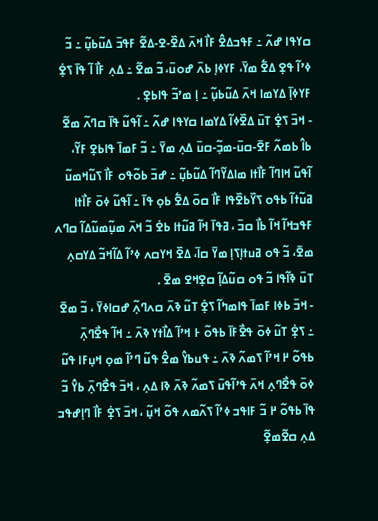ߛߌߟߊ ߝߍ߬ ߸ ߓߟߏߡߐ߮ ߓߊ߯ ߞߍ߫ ߡߐ߰-ߐ-ߡߐ߬ ߓߟߏ߫ ߡߎ߬ߕߎ߲߬ ߸ ߏ߬ ߦߴߊ߬ ߟߐ߲ ߡߐ߱ ߘߌ߫، ߓߌߦߊ߲ ߕߍ߫ ߝߋߎ߫، ߏ߬ ߘߐ߬ ߸ ߡߍ߲ ߓߊ߯ ߊ߬ ߟߊ߫ ߖߐ߲߭ ߓߌߦߊ߲߫ ߡߌߘߊ ߞߍ߫ ߡߎ߬ߕߎ߲߬ ߸ ߊ߲ ߘߴߏ߬ ߟߊߕߐ߲ .
- ߞߏ߫ ߖߐ߲߭ ߠߎ߫ ߡߐ߰ߦߊ߬ ߡߌߘߊ ߛߌߟߊ ߝߍ߬ ߸ ߊ߬ߟߎ߬ ߟߊ߫ ߛߣߍ߬ ߘߐ߬ ߕߊ߮ ߕߘߍ߬ ߓߐ߫-ߛߎ߫-ߘߏ߲߬-ߛߎ߫ ߡߍ߲ ߘߌ߫ ߸ ߏ߬ ߓߘߊ߫ ߟߊߕߐ߲ ߓߌ߬، ߊ߬ߟߎ߬ ߞߊߣߊ߬ ߓߊ߯ߙߊ ߘߊߡߌ߬ߣߊ߬ ߡߎ߬ߕߎ߲߬ ߸ ߝߏ߫ ߕߋ߬ߟߋ ߓߊ߯ ߖߎ߬ߞߘߎ߬ ߥߎ߬ߙߊ߬ ߕߟߋ ߖߌ߰ߕߐ߰ߟߊ ߓߊ߯ ߛߋ߫ ߡߐ߱ ߕߋ߲ ߟߊ߫ ߸ ߊ߬ߟߎ߬ ߦߋ߫ ߓߊ߯ߙߊ ߓߟߏߞߊ߬ ߞߊ߬ ߕߊ߯ ߛߏ߫ ، ߥߟߊ߫ ߞߊ߬ ߥߎ߬ߙߊ ߕߐ߭ ߏ߬ ߞߍ߫ ߘߎ߲߬ߘߎ߬ߡߊ߬ ߛߣߍ ߘߐ߫، ߏ߬ ߟߋ ߥߎߙߊ߲ߖߊ߲ ߘߌ߫ ߛߊ߫، ߡߐ߰ ߞߌߛߍ ߦߴߊ߬ ߡߊ߬ߞߏ߬ ߡߌߛߍ߲ ߠߎ߫ ߢߊ߬ߟߊ ߏ߬ ߟߋ ߛߎ߬ߡߊ߲߬ ߛߐ߲ߞߐ ߘߐ߫ .
- ߞߏ߫ ߕߦߊ ߓߘߊ߫ ߟߊߘߤߊ߬ ߖߐ߲߭ ߠߎ߬ ߢߍ߫ ߛߍߣߍ߲߬ ߝߛߊߦߌ߫ ، ߏ߬ ߘߐ߫ ߸ ߖߐ߲߭ ߠߎ߬ ߦߋ߫ ߟߐ߯ߓߊ߫ ߕߟߋ߬ ߅ ߞߴߊ߬ ߡߊ߯ߙߌ ߢߍ߫ ߸ ߞߊ߬ ߟߐ߯ߣߍ߲߫ ߕߟߋ߬ ߂ ߞߴߊ߬ ߖߘߍ߬ ߢߍ߫ ߸ ߟߎߕߌ߮ ߘߐ߮ ߟߎ߬ ߣߴߊ߬ ߘߋ߲ ߞߎ߲ߓߊ ߟߎ߬ ߦߋ߫ ߟߐ߯ߣߍ߲ ߞߍ߫ ߟߴߊ߬ߟߎ߫ ߖߘߍ߬ ߢߍ߫ ߢߊ ߡߍ߲ ، ߞߏ߫ ߟߐ߯ߣߍ߲߫ ߕߌ߮ ߏ߬ ߟߊ߫ ߕߟߋ߬ ߂ ߏ߬ ߓߊߟߏ ߦߴߊ߬ ߖߍ߬ߘߍ ߟߋ߬ ߞߎ߲߬ ، ߞߏ߫ ߖߐ߲߭ ߓߊ߯ ߣߊ߲ߝߟߏ ߡߍ߲ ߛߐ߬ߘߐ߲߬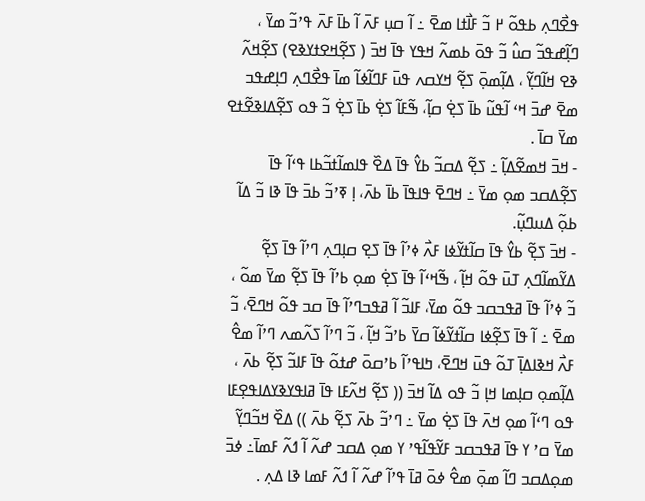ߟߐ߯ߣߍ߲ ߕߟߋ߬ ߂ ߏ߬ ߓߊ߯ߙߊ ߘߐ߫ ߸ ߊ߬ ߛߎ߲ ߓߍ߫ ߊ߬ ߕߊ߫ ߓߍ߫ ߟߴߏ߬ ߘߌ߫ ، ߣߊ߲߬ߝߟߏ߬ ߛߎ߮ ߏ߬ ߟߋ߫ ߕߘߍ߬ ߞߟߌ ߟߊ߫ ߞߏ߫ ( ߖߐ߲߬ߞߐߙߌߢߐ) ߖߐ߲߬ߞߍ߬ ߢߐ ߞߊ߬ߣߌ߲߬ ، ߡߊ߲߬ߘߋ߲߫ ߖߐ߲߬ ߞߌߛߍ ߟߎ߫ ߓߣߊ߬ߦߊ߬ ߘߊ߫ ߟߐ߯ߣߍ߲ ߣߊ߲ߝߟߏ ߘߐ߫ ߝߏ߫ ߞߵ ߊ߬ߟߎ߬ ߕߊ߫ ߖߐ߲߭ ߛߊ߲߬، ߒ߬ߓߊ߬ ߖߐ߲߭ ߕߊ߫ ߖߐ߲߭ ߏ߬ ߟߋ ߖߐ߲߬ߡߊߢߐ߬ߙߐ ߘߌ߫ ߛߊ߫ .
- ߞߏ߫ ߞߘߐ߬ߡߊ߲߬ ߸ ߖߐ߲߬ ߡߛߏ߬ ߕߌ߮ ߟߊ߫ ߡߐ߰ ߟߊߘߊ߬ߙߏ߬ߕߊ ߟߵߊ߬ ߟߊ߫ ߖߐ߲߬ߡߛߏ ߘߋ߲ ߘߌ߫ ߸ ߞߣߐ߫ ߟߊߟߊ߫ ߕߊ߫ ߕߍ߫، ߊ߲ ߧߴߏ߬ ߕߏ߫ ߟߊ߫ ߢߊ ߏ߬ ߡߊ߬ ߕߋ߲߬ ߡߎߣߎ߲߬.
- ߞߏ߫ ߖߐ߲߬ ߕߌ߮ ߟߊ߫ ߛߊ߬ߙߌ߬ߦߊ ߓߍ߯ ߦߴߊ߬ ߟߊ߫ ߖߐ߲ ߛߊ߲ߣߍ߲ ߣߴߊ߬ ߟߊ߫ ߖߐ߲߬ ߡߌ߬ߘߊ߬ߣߍ߲ ߠߎ߫ ߟߋ߬ ߞߊ߲߬ ، ߒ߬ߞߵߊ߬ ߟߊ߫ ߖߐ߲߭ ߘߋ߲ ߕߴߊ߬ ߟߊ߫ ߖߐ߲߬ ߘߌ߫ ߘߋ߬ ، ߏ߬ ߦߴߊ߬ ߟߊ߫ ߥߟߏߛߏ ߟߋ߬ ߘߌ߫، ߓߊߏ߬ ߊ߬ ߥߟߏߣߴߊ߬ ߟߊ߫ ߛߏ ߟߋ߬ ߞߣߐ߫، ߏ߬ ߘߐ߫ ߸ ߊ߬ ߟߊ߫ ߖߐ߲߬ߦߊ ߛߊ߬ߙߌ߬ߦߊ߬ ߛߌ߫ ߕߴߏ߬ ߞߊ߲߬ ، ߏ߬ ߣߴߊ߬ ߖߍ߬ߘߍ ߣߴߊ߬ ߘߐ߮ ߓߍ߯ ߞߢߊߡߊ߲߫ ߠߋ߬ ߟߎ߫ ߞߣߐ߫، ߤߊߟߴߊ߬ ߕߴߛߋ߫ ߝߙߋ߬ ߟߊ߫ ߓߊߏ߬ ߖߐ߲߬ ߕߍ߫ ، ߡߊ߲߬ߘߋ߲ ߛߊ߲ߘߊ ߞߊ߲ ߏ߬ ߟߋ ߡߊ߬ ߞߏ߫ (( ߖߐ߲߬ ߞߍ߬ߓߊ ߟߊ߫ ߥߊߟߌߢߌߡߊߟߐ߲ߓߊ ߟߋ ߣߵߊ߬ ߘߋ߲ ߞߍ߫ ߟߊ߫ ߖߐ߲߭ ߘߌ߫ ߸ ߣߴߏ߬ ߕߍ߫ ߖߐ߲߬ ߕߍ߫ )) ߡߐ߰ ߞߏ߬ߣߌ߲߬ ߘߌ߫ ߛߴ ߌ ߟߊ߫ ߥߟߏߛߏ ߓߌ߬ߟߊ߬ߟߴ ߌ ߘߋ߲ ߡߛߏ ߝߍ߬ ߊ߬ ߗߍ߬ ߓߘߊ߫߸ ߦߏ߫ ߘߋ߲ߡߛߏ ߣߊ߬ ߘߋ߲߫ ߘߐ߮ ߦߋ߫ ߥߊ߫ ߟߴߊ߬ ߝߍ߬ ߊ߬ ߗߍ߬ ߓߘߊ ߢߊ ߡߍ߲ .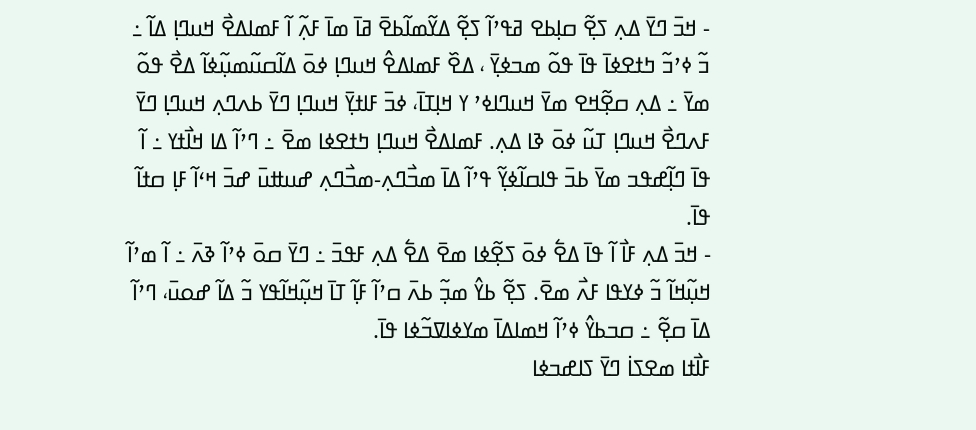- ߞߏ߫ ߣߌ߫ ߡߍ߲ ߖߐ߲߬ ߛߊ߲ߕߐ ߥߟߴߊ߬ ߖߐ߲߬ ߡߌ߬ߘߊ߬ߕߐ߫ ߥߊ߫ ߘߊ߫ ߓߍ߲߬ ߊ߬ ߓߘߊߡߐ߯ ߞߎߣߊ߲ ߡߊ߬ ߸ ߏ߬ ߦߴߏ߬ ߤߙߐߦߊ߫ ߟߊ߫ ߟߋ߬ ߘߏߦߌ߲߫ ، ߡߐ߰ ߓߘߊߡߐ߮ ߞߎߣߊ߲ ߦߋ߫ ߡߊ߬ߛߎ߬ߘߎ߲߬ߦߊ߬ ߡߐ߯ ߟߋ߬ ߘߌ߫ ߸ ߡߍ߲ ߛߐ߲߬ߞߐ ߘߌ߫ ߞߎߣߊߦߴ ߌ ߞߊ߲ߠߊ߫، ߦߏ߫ ߓߊߙߌ߲߫ ߞߎߣߊ߲ ߣߌ߫ ߕߍߣߍ߲ ߞߎߣߊ߲ ߣߌ߫ ߓߍߣߐ߯ ߞߎߣߊ߲ ߠߎ߬ ߦߋ߫ ߢߊ ߡߍ߲. ߓߘߊߡߐ߯ ߞߎߣߊ߲ ߤߙߐߦߊ ߘߐ߫ ߸ ߣߴߊ߬ ߡߊ ߞߊ߯ߙߌ ߸ ߊ߬ ߟߊ߫ ߣߊ߲߬ߝߟߏ ߘߌ߫ ߕߏ߫ ߟߊߛߊ߬ߦߌ߲߬ ߟߴߊ߬ ߡߊ߫ ߘߏ߯ߣߍ߲-ߘߏ߯ߣߍ߲ ߝߎߚߎ߫ ߝߏ߫ ߞߵߊ߬ ߓߊ߲ ߛߙߊ߬ ߟߊ߫.
- ߞߏ߫ ߡߍ߲ ߓߊ߯ ߊ߬ ߟߊ߫ ߡߐ߱ ߦߋ߫ ߖߐ߲߬ߦߊ ߘߐ߫ ߡߐ߱ ߡߍ߲ ߓߟߏ߫ ߸ ߣߌ߫ ߛߋ߫ ߦߴߊ߬ ߢߍ߫ ߸ ߊ߬ ߘߴߊ߬ ߞߎ߲߬ߞߊ߬ ߏ߬ ߦߌߟߊ ߓߍ߯ ߘߐ߫. ߖߐ߲߬ ߕߌ߮ ߘߏ߲߬ ߕߍ߫ ߛߴߊ߬ ߓߊ߲߬ ߠߊ߫ ߞߎ߲߬ߞߊ߬ߟߌ ߏ߬ ߡߊ߬ ߝߋߎ߫، ߣߴߊ߬ ߡߊ߫ ߛߐ߲߬ ߸ ߛߏߕߌ߮ ߦߴߊ߬ ߞߘߊߡߊ߫ ߘߌߦߊߜߏ߬ߦߊ ߟߊ߫.
ߓߊ߯ߙߊ ߘߐߖߊ߭ ߣߌ߫ ߖߊߝߏߦߊ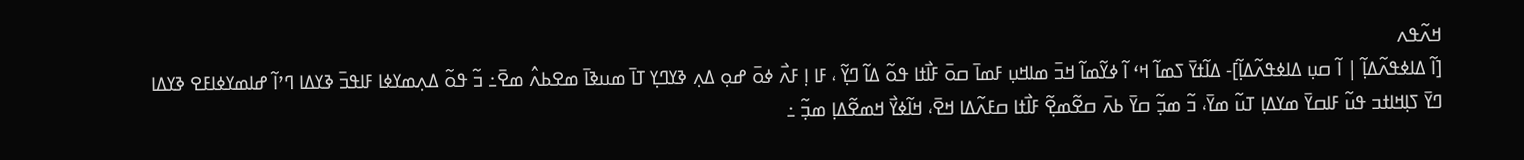ߞߍ߬ߟߍ
[ߊ߬ ߡߊߦߟߍ߬ߡߊ߲߬ | ߊ߬ ߛߎ߲ ߡߊߦߟߍ߬ߡߊ߲߬]- ߡߊ߬ߙߌ߫ ߖߘߊ߬ ߞߵ ߊ߬ ߦߌ߬ߘߊ߬ ߞߏ߫ ߘߊߞߎ߲ ߓߘߊ߫ ߛߋ߫ ߓߊ߯ߙߊ ߟߋ߬ ߡߊ߬ ߣߌ߲߬ ، ߓߊ ߊ߲ ߓߍ߯ ߦߋ߫ ߝߋ߲ ߡߍ߲ ߢߌߣߌ߲ ߠߊ߫ ߘߎߢߊ߫ ߘߐߕߍ߮ ߘߐ߫߸ ߏ߬ ߟߋ߬ ߡߍ߲ߘߌߦߊ ߓߊߟߏ߫ ߢߌߡߊ ߣߴߊ߬ ߝߊߘߌߦߊߓߐ ߢߌߡߊ ߣߌ߫ ߖߊ߲ߞߊߙߏ ߟߎ߬ ߓߊߛߌ߫ ߘߌߡߊ߲ ߠߎ߬ ߘߌ߫، ߏ߬ ߘߏ߲߬ ߛߌ߫ ߕߍ߫ ߛߐ߬ߘߐ߲߬ ߓߊ߯ߙߊ ߛߓߍ߬ߡߊ ߞߐ߫، ߞߊ߬ߦߌ߯ ߞߘߐ߬ߡߊ߲ ߘߏ߲߬ ߸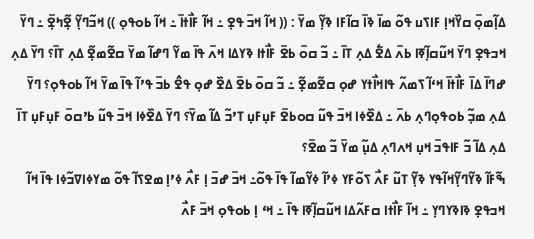ߡߊ߲߬ߘߋ߲߫ ߛߌ߰ߞߊ߲ ߓߊߖߎ ߟߋ߬ ߘߊ߫ ߢߊ߫ ߛߊ߬ߓߊ ߢߌ߲߬ ߘߌ߫ : (( ߞߊ߬ ߞߏ߫ ߟߐ߲ ߸ ߞߊ߬ ߓߊ߯ߙߊ߫ ߸ ߞߊ߬ ߕߋߟߋ߲ )) ߞߏ߬ߣߌ߲߬ ߐ߲߬ߤߐ߲߫ ߸ ߣߌ߫ ߞߏߟߐ߲ ߣߌ߫ ߞߎ߬ߛߊ߲߬ߧߊ ߕߍ߫ ߡߐ߱ ߡߍ߲ ߠߊ߫ ߸ ߏ߬ ߛߋ߫ ߕߐ߫ ߓߊ߯ߙߊ ߢߌߡߊ ߞߍ߫ ߟߊ߫ ߘߌ߬ ߣߝߊ߬ ߘߌ߫ ߛߐ߬ߘߐ߲߬ ߡߍ߲ ߠߊ߫؟ ߣߌ߫ ߡߍ߲ ߝߣߊ߫ ߡߊ߫ ߓߊ߯ߙߊ߫ ߞߵߊ߬ ߖߘߍ߬ ߟߊߞߊ߯ߙߌ ߝߋ߲ ߛߐ߬ߘߐ߲߬ ߸ ߏ߬ ߛߋ߫ ߕߐ߫ ߡߐ߰ ߝߋ߲ ߟߐ߮ ߕߏ߫ ߟߴߊ߬ ߟߊ߫ ߘߌ߫ ߞߊ߬ ߕߋߟߋ߲؟ ߣߌ߫ ߡߍ߲ ߘߏ߲߬ ߕߋߟߋ߲ߣߍ߲ ߕߍ߫ ߸ ߡߐ߰ߦߊ ߞߏ߫ ߟߎ߬ ߛߋߕߐ߫ ߓߎ߲ߓߎ߲ ߠߴߏ߬ ߡߊ߬ ߘߌ߫؟ ߣߌ߫ ߡߐ߰ߦߊ ߞߏ߫ ߟߎ߬ ߕߴߛߋ߫ ߓߎ߲ߓߎ߲ ߠߊ߫ ߡߍ߲ ߡߊ߬ ߏ߬ ߓߊߟߏ߫ ߞߎ߲ ߞߍߣߍ߲ ߡߎ߲߬ ߘߌ߫ ߏ߬ ߘߐ߫؟
ߒ߬ߓߊ߬ ߢߌ߬ߣߌ߲߬ߞߊ߬ߟߌ ߢߌ߲߬ ߠߎ߬ ߓߍ߯ ߖߋ߬ߓߌ ߦߴߊ߬ ߦߌ߬ߘߊ߬ ߟߊ߫ ߟߋ߬߸ ߞߏ߫ ߝߏ߫ ߊ߲ ߓߍ߯ ߦߴߊ߲ ߘߐߖߊ߬ ߟߋ߬ ߘߌߦߊߜߏ߬ߦߊ ߟߊ߫ ߞߊ߬ ߞߏߟߐ߲ ߢߊߢߌߣߌ߲ ߸ ߞߊ߬ ߓߊ߯ߙߊ ߛߓߍ߬ߡߊ ߞߎ߬ߛߊ߲߬ߧߊ ߟߊ߫ ߸ ߞߵ ߊ߲ ߕߋߟߋ߲ ߞߏ߫ ߓߍ߯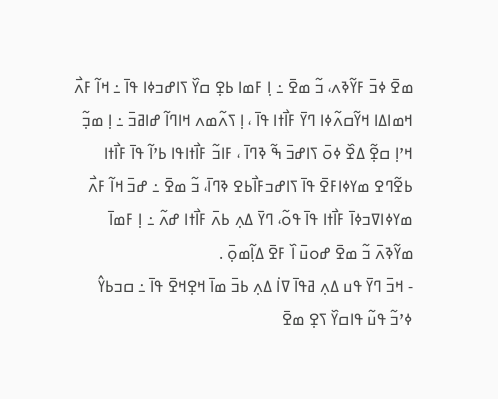ߘߐ߫ ߦߏ߫ ߓߌ߬ߢߍ، ߏ߬ ߘߐ߫ ߸ ߊ߲ ߓߘߊ ߕߐ߲ ߛߌ߰ ߖߊߝߏߦߊ ߟߊ߫ ߸ ߞߊ߬ ߓߍ߯ ߞߘߊߡߊ ߞߌ߬ߛߍ߬ߦߊ ߣߌ߫ ߓߊ߯ߙߊ ߟߊ߫ ، ߊ߲ ߖߍ߬ߘߍ ߞߊߣߊ߬ ߝߊߥߏ߫ ߸ ߊ߲ ߘߏ߲߬ ߞߴߊ߲ ߛߐ߲߬ ߡߐ߰ ߦߋ߫ ߖߊߝߏ߫ ߒ߬ ߢߣߊ߫ ، ߓߊߏ߬ ߓߊ߯ߙߊߟߊ ߕߴߊ߬ ߟߊ߫ ߓߊ߯ߙߊ ߕߐ߬ߣߐ ߘߌߦߊߓߐ߫ ߟߊ߫ ߖߊߝߏߓߊ߯ߕߐ ߢߣߊ߫، ߏ߬ ߘߐ߫ ߸ ߝߏ߫ ߞߊ߬ ߓߍ߯ ߘߌߦߊߜߏߦߊ߫ ߓߊ߯ߙߊ ߟߊ߫ ߟߋ߬، ߣߌ߫ ߡߍ߲ ߕߍ߫ ߓߊ߯ߙߊ ߝߍ߬ ߸ ߊ߲ ߓߘߊ߫ ߘߌ߬ߢߍ߫ ߏ߬ ߘߐ߫ ߝߋߎ߫ ߊ߰ ߓߐ߫ ߡߊ߲߬ߘߋ߲߫ .
- ߞߏ߫ ߣߌ߫ ߟߎ ߡߍ߲ ߥߟߊ߫ ߜߊ߭ ߡߍ߲ ߕߏ߫ ߘߊ߫ ߞߐ߲ߞߐ߫ ߟߊ߫ ߸ ߛߏߕߌ߮ ߦߴߏ߬ ߟߎ߬ ߟߊߛߌ߰ ߖߐ߲ ߘߐ߫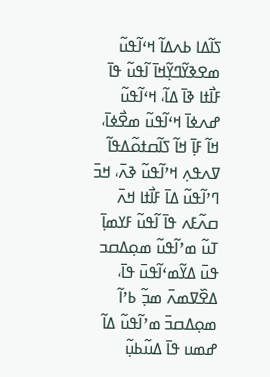ߖߊ߬ߡߊ ߕߍߡߊ߬ ߞߵߊ߬ߟߎ߬ ߘߐߢߌ߬ߣߌ߲߬ߞߊ߫ ߊ߬ߟߎ߬ ߟߊ߫ ߓߊ߯ߙߊ ߢߊ߫ ߡߊ߬، ߞߵߊ߬ߟߎ߬ ߝߍߦߊ߫ ߞߵߊ߬ߟߎ߬ ߘߐ߯ߦߊ߫، ߞߊ߬ ߓߊ߲߫ ߞߊ߬ ߖߊ߬ߛߙߋ߬ߡߟߊ߬ ߜߍߟߍ߲ ߞߴߊ߬ߟߎ߬ ߢߍ߫، ߞߏ߫ ߣߴߊ߬ߟߎ߬ ߡߊ߫ ߓߊ߯ߙߊ ߞߍ߫ ߛߍ߬ߓߍ ߟߊ߫ ߊ߬ߟߎ߬ ߓߌߘߊ߲߫ ߠߎ߬ ߘߴߊ߬ߟߎ߬ ߘߋ߲ߡߛߏ ߟߎ߫ ߡߌ߬ߘߵߊ߬ߟߎ߫ ߟߊ߫، ߡߐ߰ߜߘߍ߫ ߘߏ߲߬ ߕߴߊ߬ ߘߋ߲ߡߛߏ߫ ߘߴߊ߬ߟߎ߬ ߡߊ߬ ߝߘߎ ߟߊ߫ ߡߎ߬ߕߎ߲߬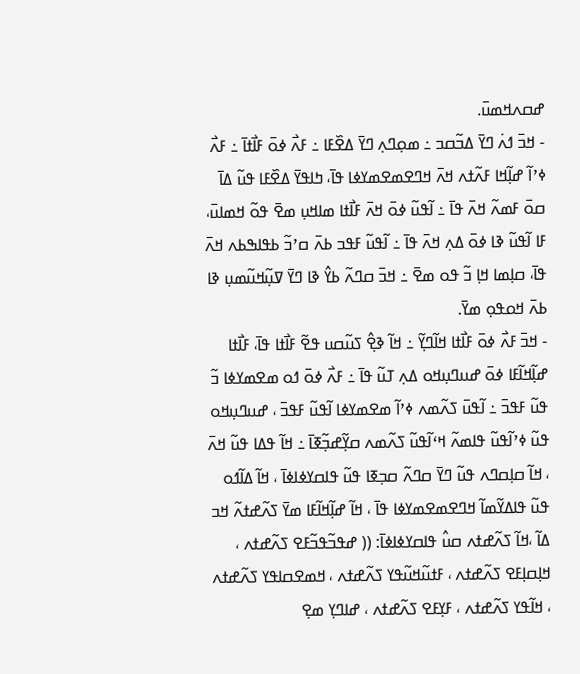ߝߛߍߞߘߎ߫.
- ߞߏ߫ ߗߍ߭ ߣߌ߫ ߡߏ߬ߛߏ ߸ ߘߋ߲ߣߍ߲ ߣߌ߫ ߡߐ߰ߓߊ ߸ ߓߍ߯ ߦߋ߫ ߓߊ߯ߙߊ߫ ߸ ߓߍ߯ ߦߴߊ߬ ߝߊ߲߬ߞߊ ߓߍ߬ߙߍ ߞߍ߫ ߞߣߐߘߐߘߌߦߊ ߟߊ߫، ߤߊߟߌ߫ ߡߐ߰ߓߊ ߟߎ߬ ߡߊ߫ ߛߋ߫ ߓߘߍ߬ ߞߍ߫ ߟߊ߫ ߸ ߊ߬ߟߎ߬ ߦߋ߫ ߞߍ߫ ߓߊ߯ߙߊ ߘߊߞߎ߲ ߘߐ߫ ߟߋ߬ ߞߘߊߎ߫، ߓߊ ߊ߬ߟߎ߬ ߢߊ ߦߋ߫ ߡߍ߲ ߞߍ߫ ߟߊ߫ ߸ ߊ߬ߟߎ߬ ߓߟߏ ߕߍ߫ ߛߴߏ߬ ߕߟߊߒߕߍ ߞߍ߫ ߟߊ߫، ߛߊ߲ߘߊ ߞߊ߲ ߏ߬ ߟߋ ߘߐ߫ ߸ ߞߏ߫ ߛߣߍ߬ ߕߌ߮ ߢߊ ߣߌ߫ ߜߎ߲߬ߞߎ߬ߘߎ߲ ߢߊ ߕߍ߫ ߞߋߟߋ߲ ߘߌ߫.
- ߞߏ߫ ߓߍ߯ ߦߋ߫ ߓߊ߯ߙߊ ߞߊ߬ߣߌ߲߬ ߸ ߞߊ߬ ߢߐ߲߮ ߖߎ߬ߛߎ ߟߐ߬ ߓߊ߯ߙߊ ߟߊ߫، ߓߊ߯ߙߊ ߝߊ߲߬ߞߊ߬ߓߊ ߦߋ߫ ߝߎߣߎ߲ߞߋ ߡߍ߲ ߠߎ߬ ߟߊ߫ ߸ ߓߍ߯ ߦߋ߫ ߗߋ ߘߐߘߌߦߊ ߏ߬ ߟߎ߬ ߓߟߏ߫ ߸ ߊ߬ߟߎ߫ ߖߍ߬ߘߍ ߦߴߊ߬ ߘߐߘߌߦߊ ߊ߬ߟߎ߬ ߓߟߏ߫ ، ߝߎߣߎ߲ߞߋ ߟߎ߬ ߦߴߊ߬ߟߎ߬ ߟߊߘߍ߬ ߞߵߊ߬ߟߎ߬ ߖߍ߬ߘߍ ߛߌ߲߬ߝߏ߲߬ߧߊ߫ ߸ ߞߊ߬ ߟߡߊ ߟߎ߬ ߞߍ߫ ، ߞߊ߬ ߛߊ߲ߛߣߍ ߟߎ߬ ߣߌ߫ ߛߣߍ߬ ߛߏ߲ߧߊ ߟߎ߬ ߟߊߛߌߦߊߦߊ߫ ، ߞߊ߬ ߡߊ߬ߗߋ ߟߎ߬ ߟߊߡߌ߬ߘߊ߬ ߞߣߐߘߐߘߌߦߊ ߟߊ߫ ، ߞߊ߬ ߝߊ߲߬ߞߊ߬ߓߊ ߘߌ߫ ߖߍ߬ߝߙߍ߬ ߞߏ ߡߊ߬ ،ߞߊ߬ ߖߍ߬ߝߙߍ ߛߎ߮ ߟߊߛߌߦߊߦߊ߫: (( ߝߟߏ߬ߟߏ߬ߓߐ ߖߍ߬ߝߙߍ ، ߞߊ߲ߛߊ߲ߓߐ ߖߍ߬ߝߙߍ ، ߓߙߎ߬ߞߎ߬ߟߌ ߖߍ߬ߝߙߍ ، ߞߘߐߛߊߟߌ ߖߍ߬ߝߙߍ ، ߞߊ߬ߟߌ ߖߍ߬ߝߙߍ ، ߓߌ߲ߓߐ ߖߍ߬ߝߙߍ ، ߝߊߣߌ߲ ߘߐ߲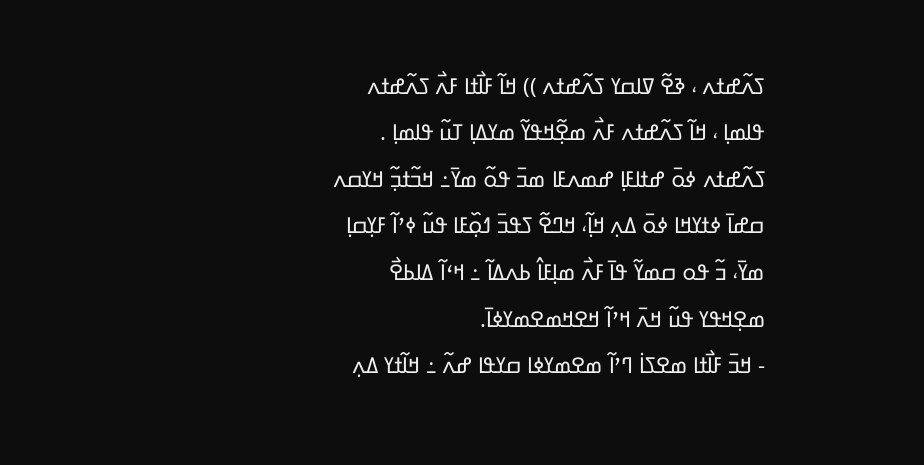ߖߍ߬ߝߙߍ ، ߢߐ߬ ߜߊߛߌ ߖߍ߬ߝߙߍ )) ߞߊ߬ ߓߊ߯ߙߊ ߓߍ߯ ߖߍ߬ߝߙߍ ߟߊߘߊ߲ ، ߞߊ߬ ߖߍ߬ߝߙߍ ߓߍ߯ ߘߐ߲߬ߞߟߌ߬ ߘߌߡߊ߲ ߠߎ߬ ߟߊߘߊ߲ .
ߖߍ߬ߝߙߍ ߦߋ߫ ߝߙߊߓߊ߲ ߝߘߍߓߊ ߘߏ߫ ߟߋ߬ ߘߌ߫߸ ߞߏ߬ߙߏ߲߬ ߞߌߛߍ ߛߝߊ߫ ߦߙߌߞߊ ߦߋ߫ ߡߍ߲ ߞߊ߲߬، ߞߣߐ߬ ߖߟߏ߫ ߗߋ߲߰ߓߊ ߟߎ߬ ߦߴߊ߬ ߓߌ߲ߛߊ߲ ߘߌ߫، ߏ߬ ߟߋ ߛߘߌ߬ ߟߊ߫ ߓߍ߯ ߘߊ߲ߓߊ߮ ߕߍߡߊ߬ ߸ ߞߵߊ߬ ߡߊߕߐ߯ ߘߐ߲ߞߟߌ ߟߎ߬ ߞߍ߫ ߞߴߊ߬ ߞߐߞߘߐߘߌߦߊ߫.
- ߞߏ߫ ߓߊ߯ߙߊ ߘߐߖߊ߭ ߣߴߊ߬ ߘߐߘߌߦߊ ߛߌߟߊ ߝߍ߬ ߸ ߞߊ߬ߙߌ ߡߍ߲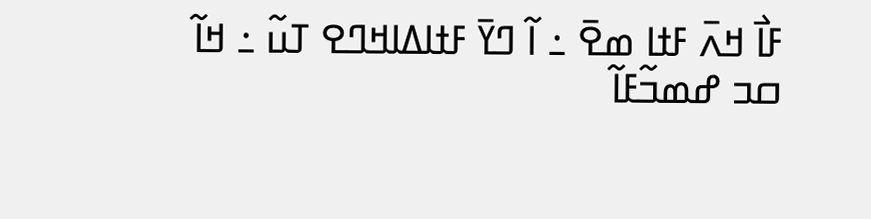ߓߊ߯ ߞߍ߫ ߓߙߊ ߘߐ߫ ߸ ߊ߬ ߣߌ߫ ߓߙߊߡߊߞߣߐ ߠߎ߬ ߸ ߞߊ߬ ߛߏ ߝߘߏ߬ߓߊ߬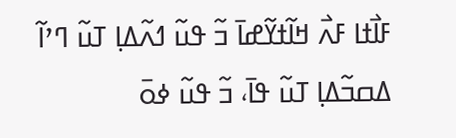ߓߊ߯ߙߊ ߓߍ߯ ߞߊ߬ߙߌ߬ߝߊ߫ ߏ߬ ߟߎ߬ ߗߍ߬ߡߊ߲ ߠߎ߬ ߣߴߊ߬ ߡߛߏ߬ߡߊ߲ ߠߎ߬ ߟߊ߫، ߏ߬ ߟߎ߬ ߦߋ߫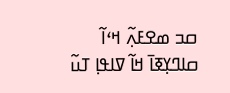ߛߏ ߘߐߓߍ߲߬ ߞߵߊ߬ ߛߊߣߌ߲ߧߊ߫ ߞߊ߬ ߜߊߟߊ߲ ߠߎ߬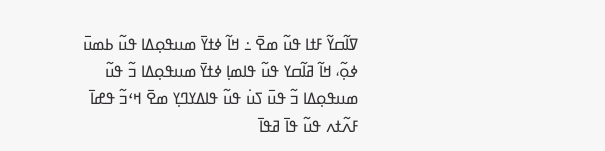ߜߊ߬ߛߌ߬ ߓߙߊ ߟߎ߬ ߘߐ߫ ߸ ߞߊ߬ ߦߙߌ߫ ߘߎߟߋ߲ߡߊ ߟߎ߬ ߕߘߎ߫ ߦߋ߲߬، ߞߊ߬ ߥߊ߬ߛߌ ߟߎ߬ ߟߊߘߊ߲ ߦߙߌ߫ ߘߎߟߋ߲ߡߊ ߏ߬ ߟߎ߬ ߘߎߟߋ߲ߡߊ ߏ߬ ߟߎ߫ ߖߎ߭ ߟߎ߬ ߟߊߡߌߣߌ߲ ߘߐ߫ ߞߵߏ߬ ߟߝߊ߫ ߓߍ߬ߙߍ ߟߎ߬ ߟߊ߫ ߥߟߊ߫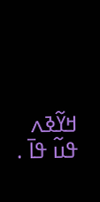ߞߌ߬ߢߍ ߟߎ߬ ߟߊ߫ .